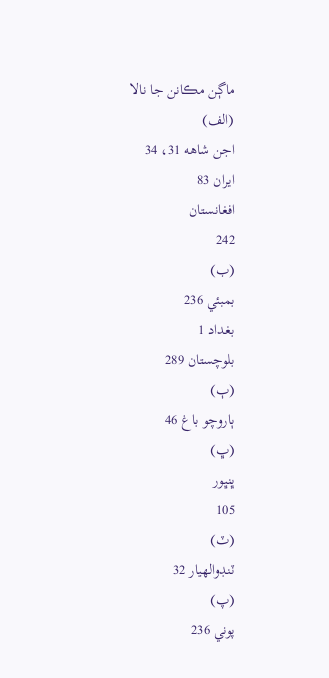ماڳن مڪانن جا نالا
(الف)
اجن شاهه 31، 34
ايران 83
افغانستان
242
(ب)
بمبئي 236
بغداد 1
بلوچستان 289
(ٻ)
ٻاروچو باغ 46
(ڀ)
ڀنڀور
105
(ٽ)
ٽنڊوالھيار 32
(پ)
پوني 236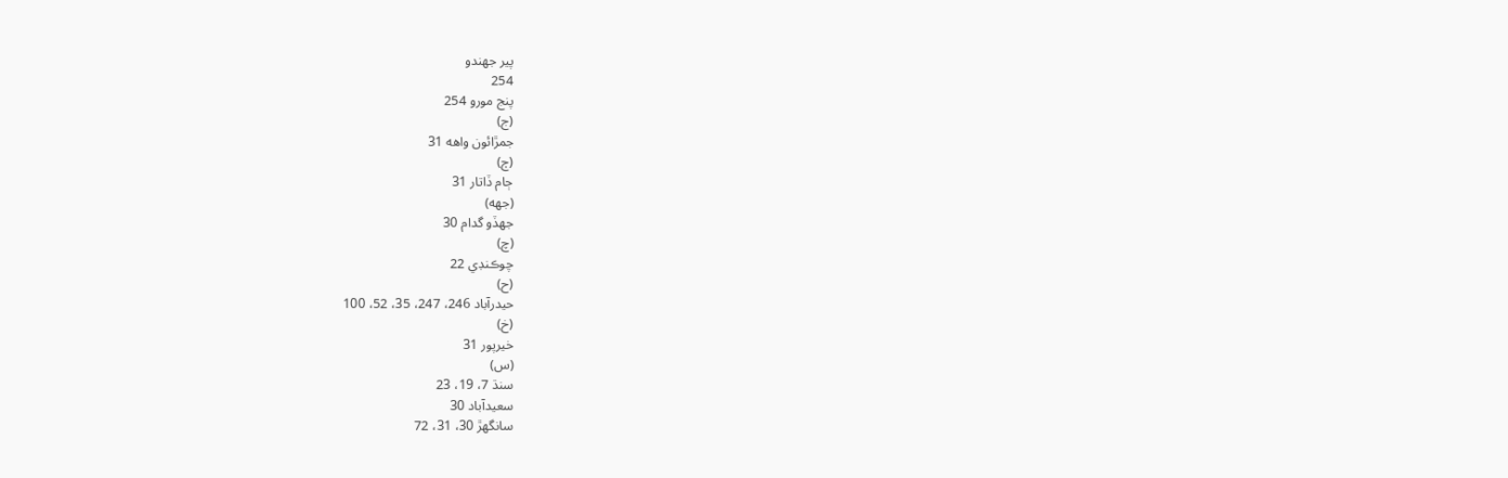پير جھندو
254
پنج مورو 254
(ج)
جمڙائون واھه 31
(ڄ)
ڄام ڏاتار 31
(جھه)
جهڏو گدام 30
(چ)
چوڪنڊي 22
(ح)
حيدرآباد 246، 247، 35، 52، 100
(خ)
خيرپور 31
(س)
سنڌ 7، 19، 23
سعيدآباد 30
سانگهڙ 30، 31، 72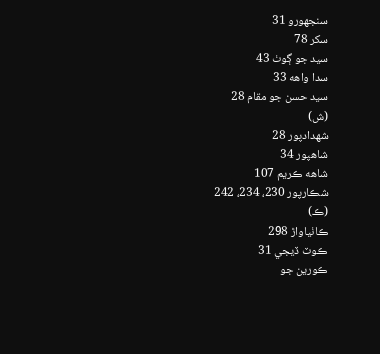سنجهورو 31
سکر 78
سيد جو ڳوٺ 43
سدا واھه 33
سيد حسن جو مقام 28
(ش)
شهدادپور 28
شاهپور 34
شاهه ڪريم 107
شڪارپور 230، 234، 242
(ڪ)
ڪاٺياواڙ 298
ڪوٽ ڏيجي 31
ڪورين جو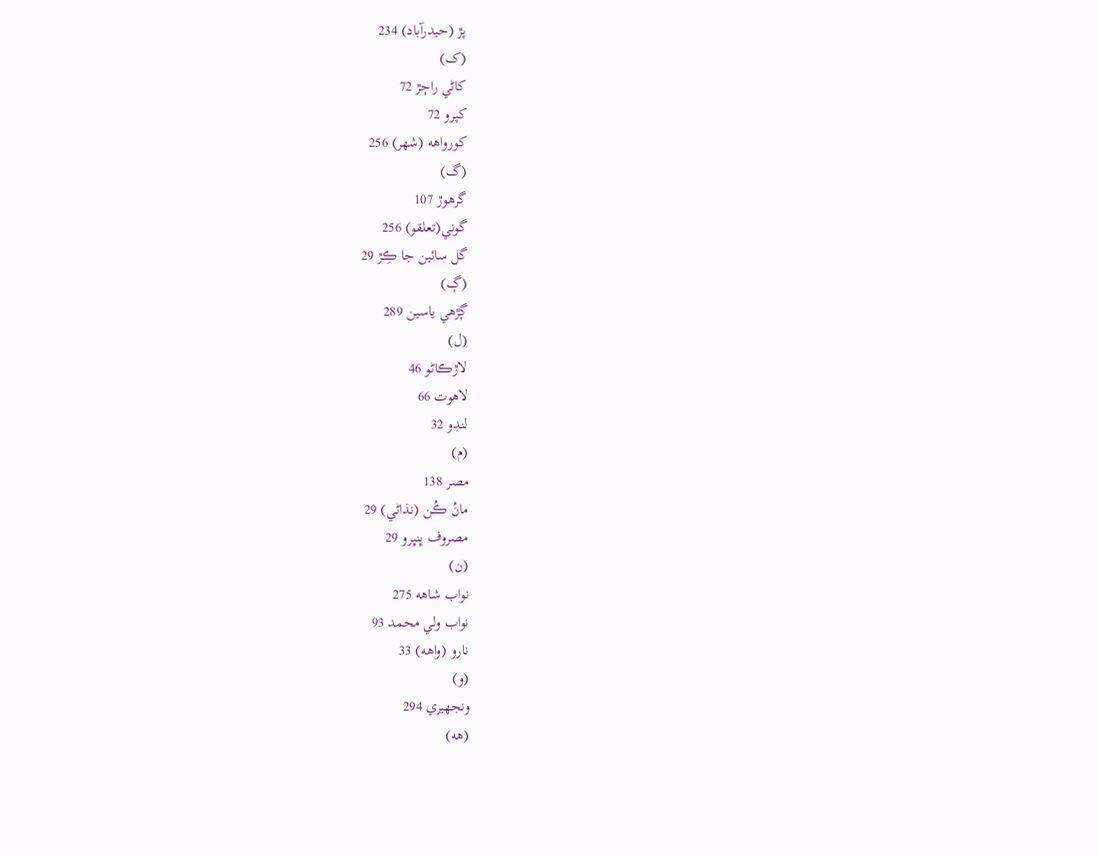پڙ (حيدرآباد) 234
(ک)
کاڻي راڄڙ 72
کپرو 72
کورواھه (شھر) 256
(گ)
گرهوڙ 107
گوني(تعلقو) 256
گل سائين جا ڪِڙ 29
(ڳ)
ڳڙهي ياسين 289
(ل)
لاڙڪاڻو 46
لاهوت 66
لنڊو 32
(م)
مصر 138
مانُ ڪُن (نذاڻي) 29
مصروف ڀنڀرو 29
(ن)
نواب شاهه 275
نواب ولي محمد 93
نارو (واهه) 33
(و)
ونجهيري 294
(ھه)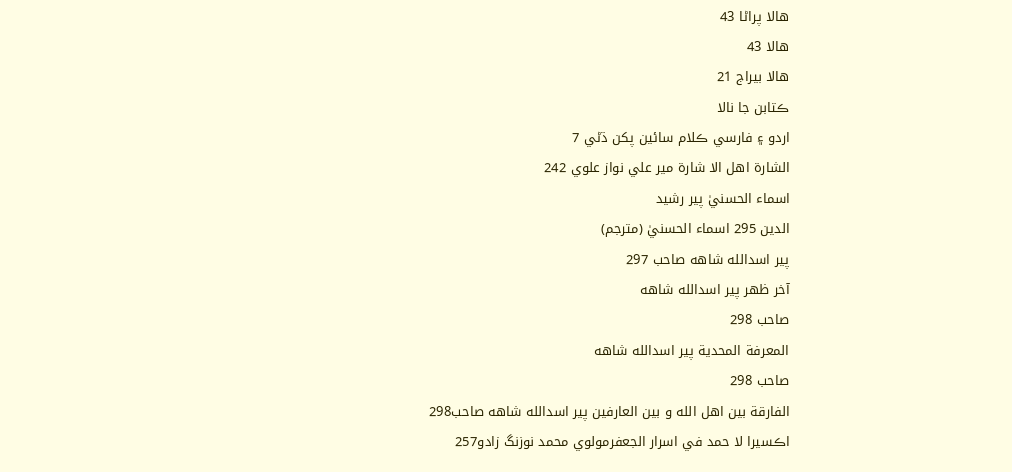ھالا پراڻا 43
ھالا 43
ھالا بيراج 21
ڪتابن جا نالا
اردو ۽ فارسي ڪلام سائين پکن ڌڻي 7
الشارة اھل الا شارة مير علي نواز علوي 242
اسماء الحسنيٰ پير رشيد
الدين 295 اسماء الحسنيٰ (مترجم)
پير اسدالله شاهه صاحب 297
آخر ظھر پير اسدالله شاهه
صاحب 298
المعرفة المحدية پير اسدالله شاهه
صاحب 298
الفارقة بين اھل الله و بين العارفين پير اسدالله شاهه صاحب298
اڪسيرا لا حمد في اسرار الجعفرمولوي محمد نوزنگ زادو257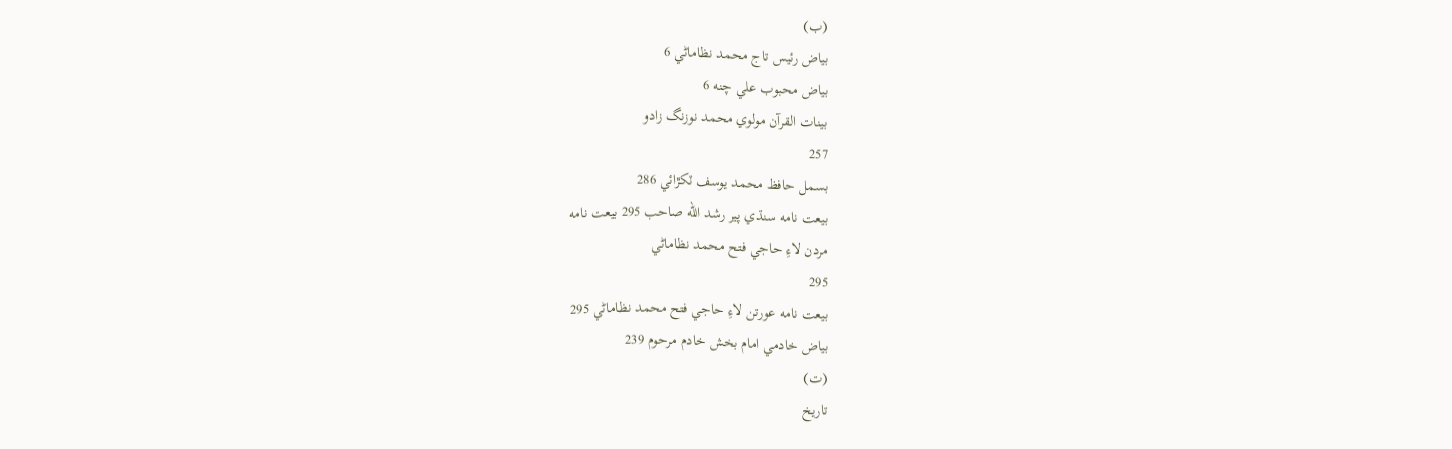(ب)
بياض رئيس تاج محمد نظاماڻي 6
بياض محبوب علي چنه 6
بينات القرآن مولوي محمد نوزنگ زادو
257
بسمل حافظ محمد يوسف ٽکڙائي 286
بيعت نامه سنڌي پير رشد الله صاحب 295 بيعت نامه
مردن لاءِ حاجي فتح محمد نظاماڻي
295
بيعت نامه عورتن لاءِ حاجي فتح محمد نظاماڻي 295
بياض خادمي امام بخش خادم مرحوم 239
(ت)
تاريخ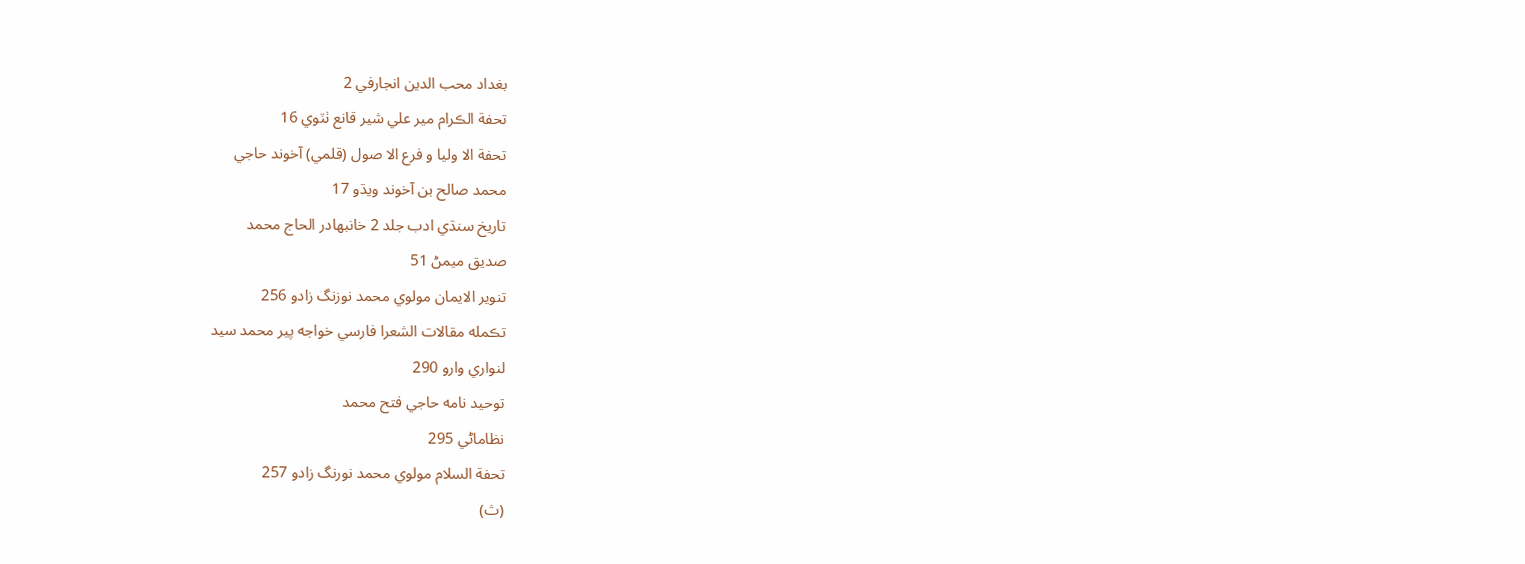بغداد محب الدين انجارفي 2
تحفة الڪرام مير علي شير قانع ٺٽوي 16
تحفة الا وليا و فرع الا صول (قلمي) آخوند حاجي
محمد صالح بن آخوند ويڌو 17
تاريخ سنڌي ادب جلد 2 خانبهادر الحاج محمد
صديق ميمڻ 51
تنوير الايمان مولوي محمد نوزنگ زادو 256
تڪمله مقالات الشعرا فارسي خواجه پير محمد سيد
لنواري وارو 290
توحيد نامه حاجي فتح محمد
نظاماڻي 295
تحفة السلام مولوي محمد نورنگ زادو 257
(ث)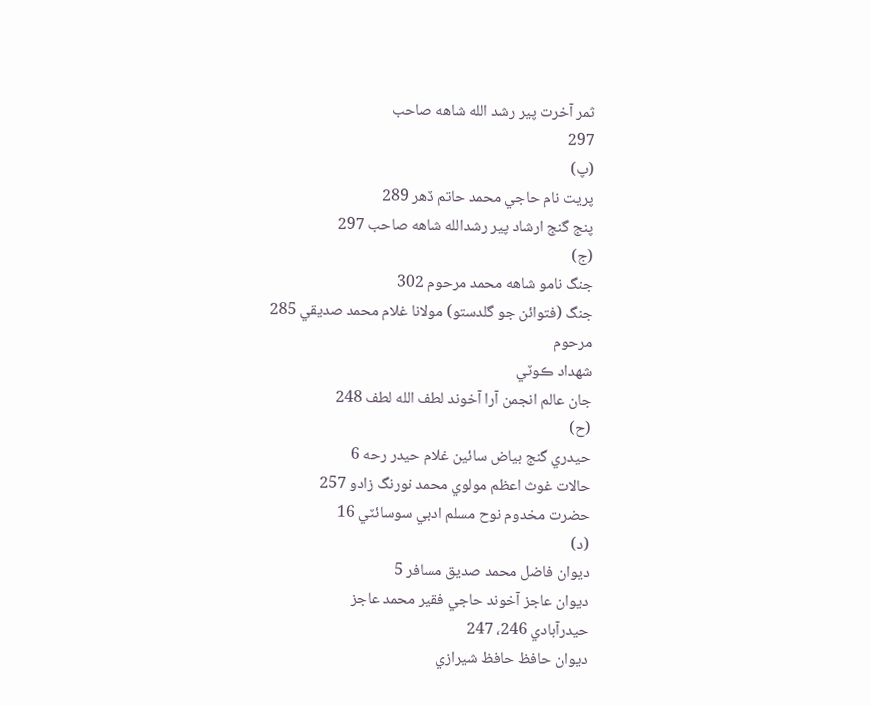ثمر آخرت پير رشد الله شاهه صاحب
297
(پ)
پريت نام حاجي محمد حاتم ڏهر 289
پنج گنج ارشاد پير رشدالله شاهه صاحب 297
(ج)
جنگ نامو شاهه محمد مرحوم 302
جنگ (فتوائن جو گلدستو) مولانا غلام محمد صديقي 285
مرحوم
شھداد ڪوٽي
جان عالم انجمن آرا آخوند لطف الله لطف 248
(ح)
حيدري گنج بياض سائين غلام حيدر رحه 6
حالات غوث اعظم مولوي محمد نورنگ زادو 257
حضرت مخدوم نوح مسلم ادبي سوسائٽي 16
(د)
ديوان فاضل محمد صديق مسافر 5
ديوان عاجز آخوند حاجي فقير محمد عاجز
حيدرآبادي 246، 247
ديوان حافظ حافظ شيرازي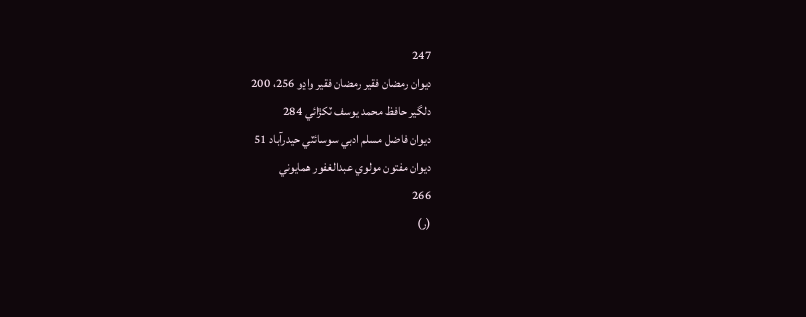247
ديوان رمضان فقير رمضان فقير واڍو 256، 200
دلگير حافظ محمد يوسف ٽکڙائي 284
ديوان فاضل مسلم ادبي سوسائٽي حيدرآباد 51
ديوان مفتون مولوي عبدالغفور همايوني
266
(ر)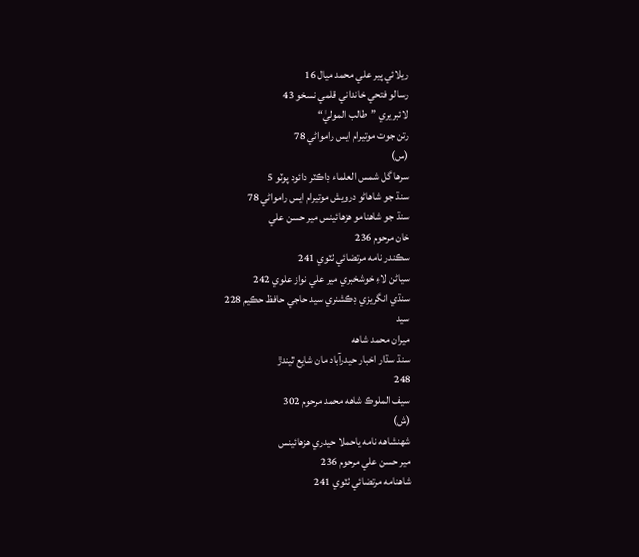ريلائي پير علي محمد ميال 16
رسالو فتحي خانداني قلمي نسخو 43
لائبريري ”طالب الموليٰ“
رتن جوت موتيرام ايس رامواڻي 78
(س)
سرها گل شمس العلماء ڊاڪٽر دائود پوٽو 5
سنڌ جو شاهاڻو درويش موتيرام ايس رامواڻي 78
سنڌ جو شاهنامو هزهائينس مير حسن علي
خان مرحوم 236
سڪندر نامه مرتضائي ٺٽوي 241
سياڻن لاءِ خوشخبري مير علي نواز علوي 242
سنڌي انگريزي ڊڪشنري سيد حاجي حافظ حڪيم 228
سيد
ميران محمد شاهه
سنڌ سڌار اخبار حيدرآباد مان شايع ٿيندڙ
248
سيف الملوڪ شاهه محمد مرحوم 302
(ش)
شھنشاهه نامه ياحملا حيدري هزهائينس
مير حسن علي مرحوم 236
شاهنامه مرتضائي ٺٽوي 241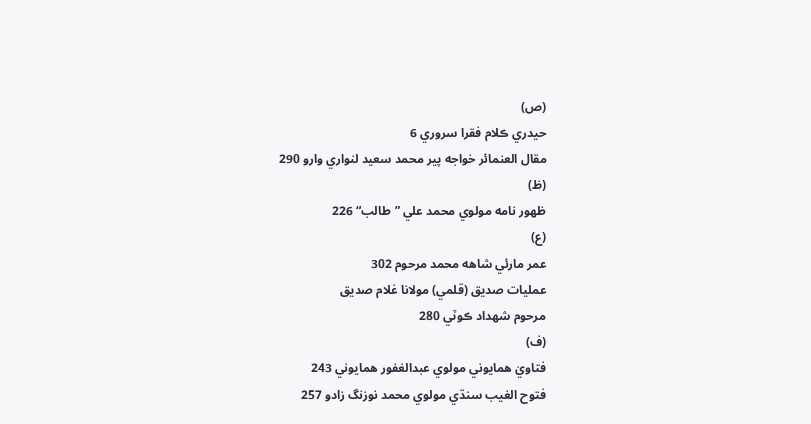(ص)
حيدري ڪلام فقرا سروري 6
مقال العنمائر خواجه پير محمد سعيد لنواري وارو 290
(ظ)
ظھور نامه مولوي محمد علي ”طالب“ 226
(ع)
عمر مارئي شاهه محمد مرحوم 302
عمليات صديق (قلمي) مولانا غلام صديق
مرحوم شھداد ڪوٽي 280
(ف)
فتاويٰ همايوني مولوي عبدالغفور همايوني 243
فتوح الغيب سنڌي مولوي محمد نوزنگ زادو 257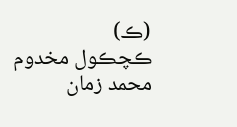(ڪ)
ڪچڪول مخدوم محمد زمان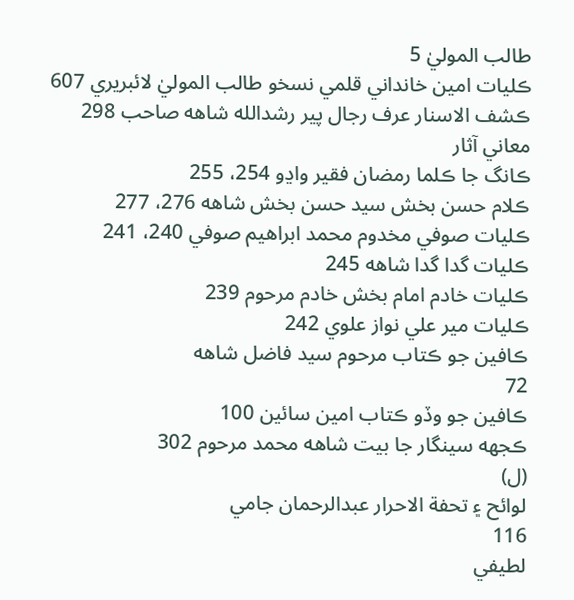طالب الموليٰ 5
ڪليات امين خانداني قلمي نسخو طالب الموليٰ لائبريري 607
ڪشف الاسنار عرف رجال پير رشدالله شاهه صاحب 298
معاني آثار
ڪانگ جا ڪلما رمضان فقير واڍو 254، 255
ڪلام حسن بخش سيد حسن بخش شاهه 276، 277
ڪليات صوفي مخدوم محمد ابراهيم صوفي 240، 241
ڪليات گدا گدا شاهه 245
ڪليات خادم امام بخش خادم مرحوم 239
ڪليات مير علي نواز علوي 242
ڪافين جو ڪتاب مرحوم سيد فاضل شاهه
72
ڪافين جو وڏو ڪتاب امين سائين 100
ڪجھه سينگار جا بيت شاهه محمد مرحوم 302
(ل)
لوائح ۽ تحفة الاحرار عبدالرحمان جامي
116
لطيفي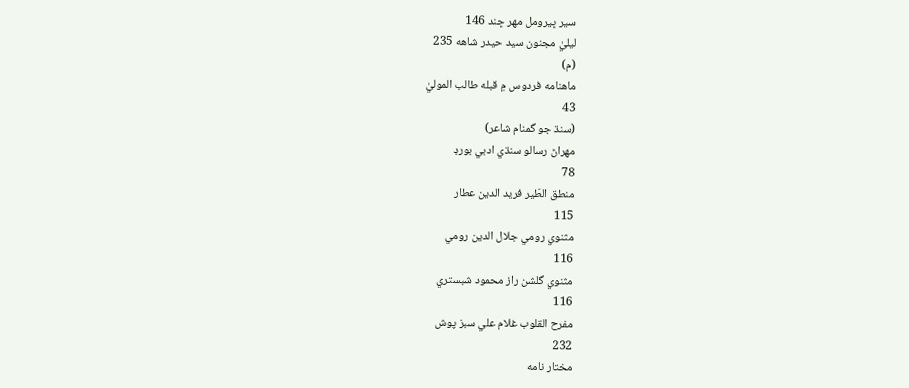سير ڀيرومل مھر ڇند 146
ليليٰ مجنون سيد حيدر شاهه 235
(م)
ماهنامه فردوس ۾ قبله طالب الموليٰ
43
(سنڌ جو گمنام شاعر)
مھراڻ رسالو سنڌي ادبي بورڊ
78
منطق الطّير فريد الدين عطار
115
مثنوي رومي جلال الدين رومي
116
مثنوي گلشن راز محمود شبستري
116
مفرح القلوب غلام علي سبز پوش
232
مختار نامه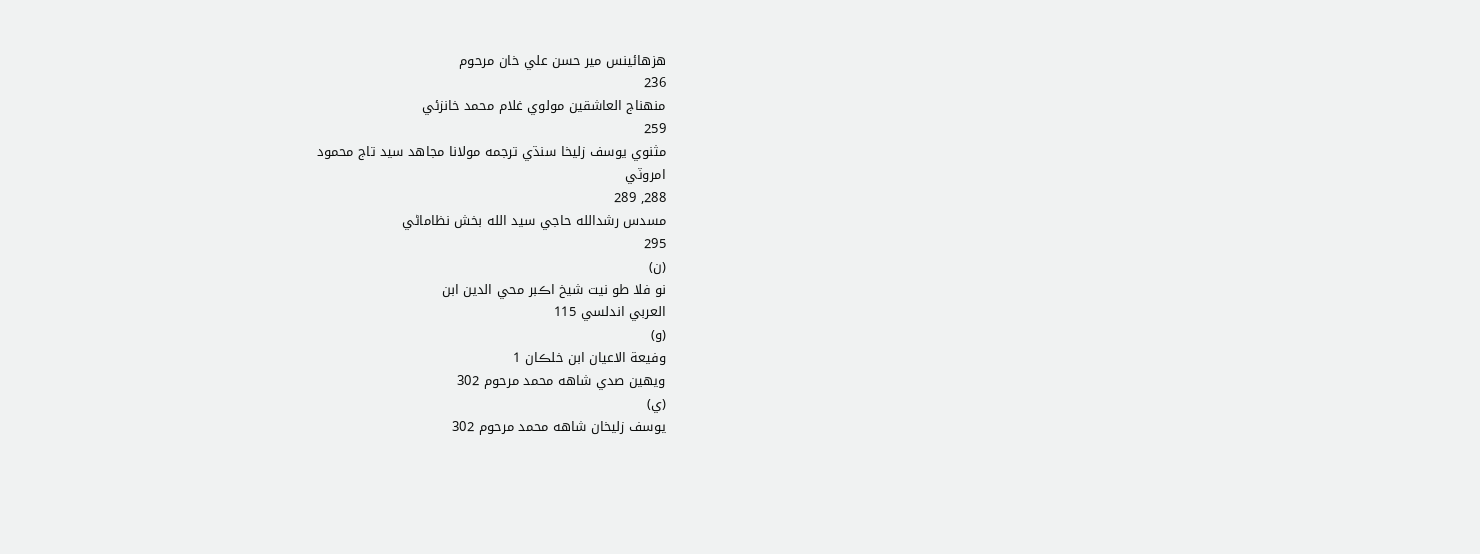هزهائينس مير حسن علي خان مرحوم
236
منھناج العاشقين مولوي غلام محمد خانزئي
259
مثنوي يوسف زليخا سنڌي ترجمه مولانا مجاهد سيد تاج محمود
امروٽي
288, 289
مسدس رشدالله حاجي سيد الله بخش نظاماڻي
295
(ن)
نو فلا طو نيت شيخ اڪبر محي الدين ابن
العربي اندلسي 115
(و)
وفيعة الاعيان ابن خلڪان 1
ويھين صدي شاهه محمد مرحوم 302
(ي)
يوسف زليخان شاهه محمد مرحوم 302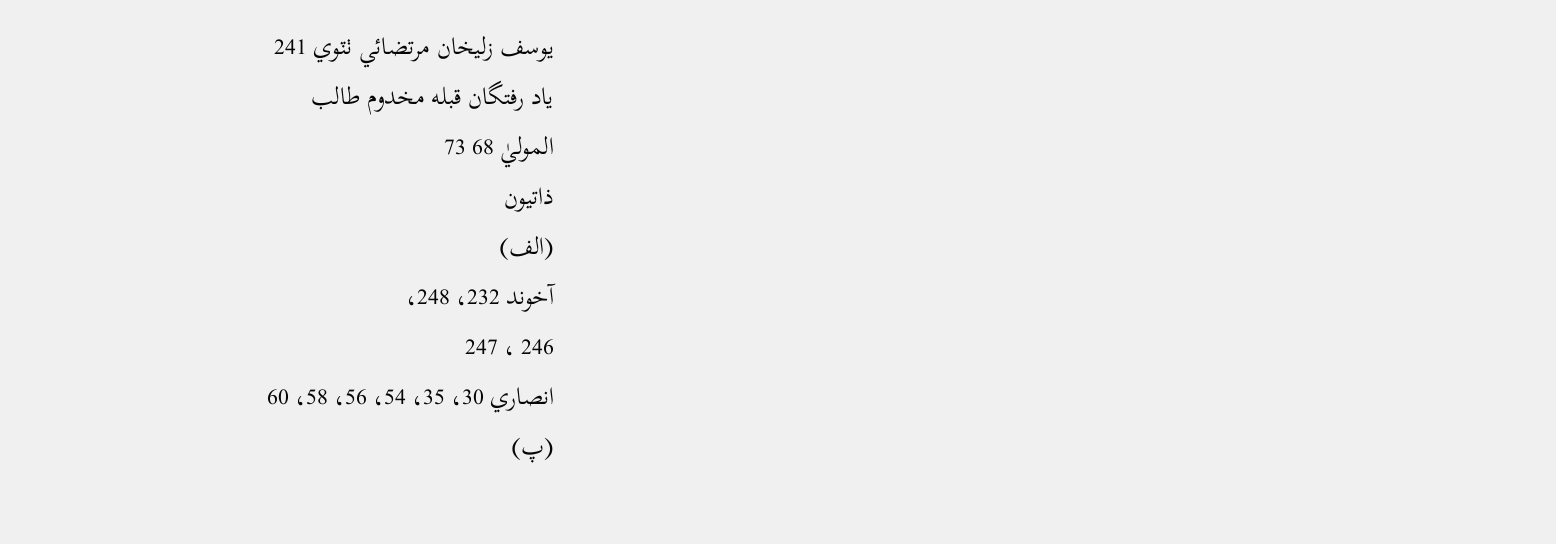يوسف زليخان مرتضائي ٺٽوي 241
ياد رفتگان قبله مخدوم طالب
الموليٰ 68 73
ذاتيون
(الف)
آخوند 232، 248،
246 ، 247
انصاري 30، 35، 54، 56، 58، 60
(پ)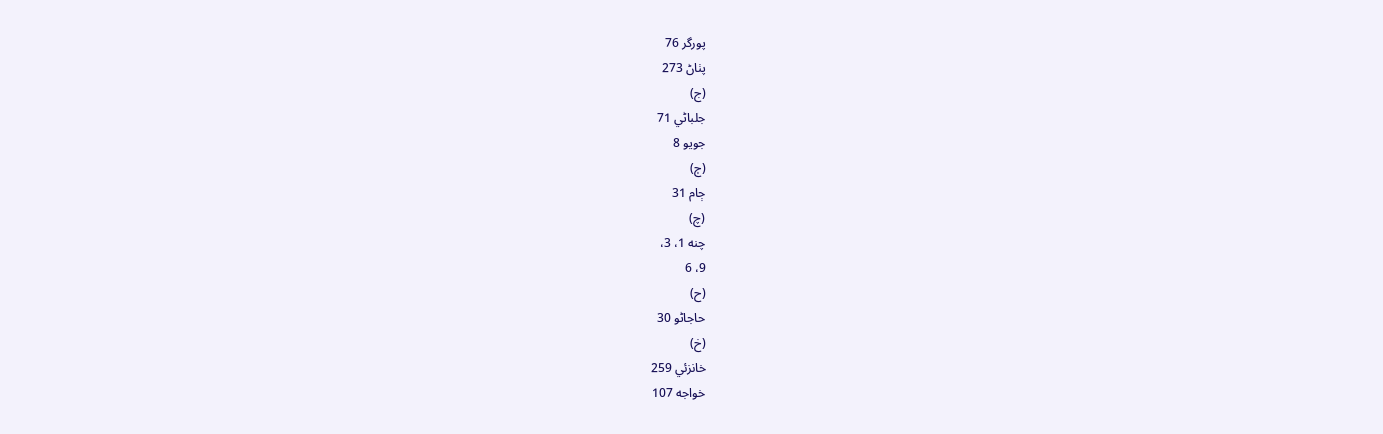پورگر 76
پٺاڻ 273
(ج)
جلباڻي 71
جويو 8
(ڄ)
ڄام 31
(چ)
چنه 1، 3،
9، 6
(ح)
حاجاڻو 30
(خ)
خانزئي 259
خواجه 107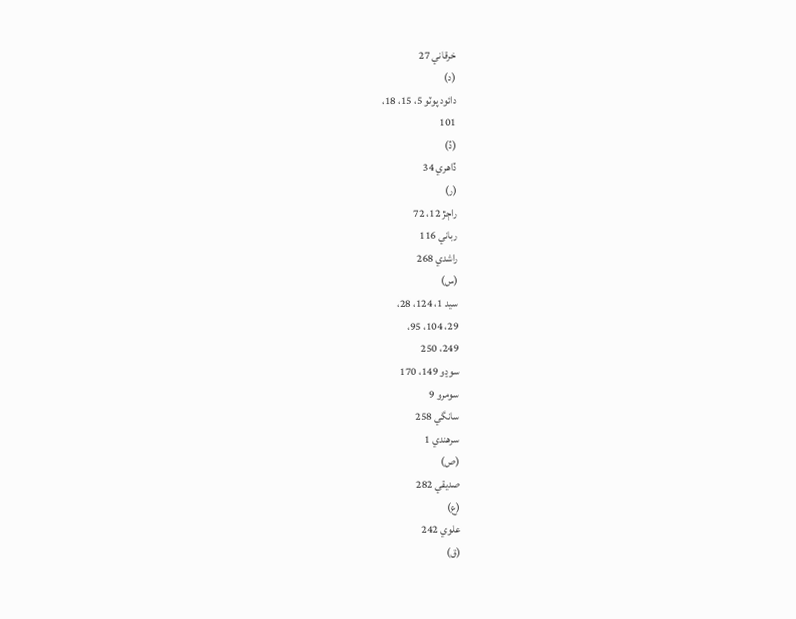خرقاني 27
(د)
دائود پوٽو 5، 15، 18،
101
(ڏ)
ڏاهري 34
(ر)
راڄڙ 12، 72
رباني 116
راشدي 268
(س)
سيد 1، 124، 28،
29، 104، 95،
249، 250
سوڍو 149، 170
سومرو 9
سانگي 258
سرهندي 1
(ص)
صديقي 282
(ع)
علوي 242
(ق)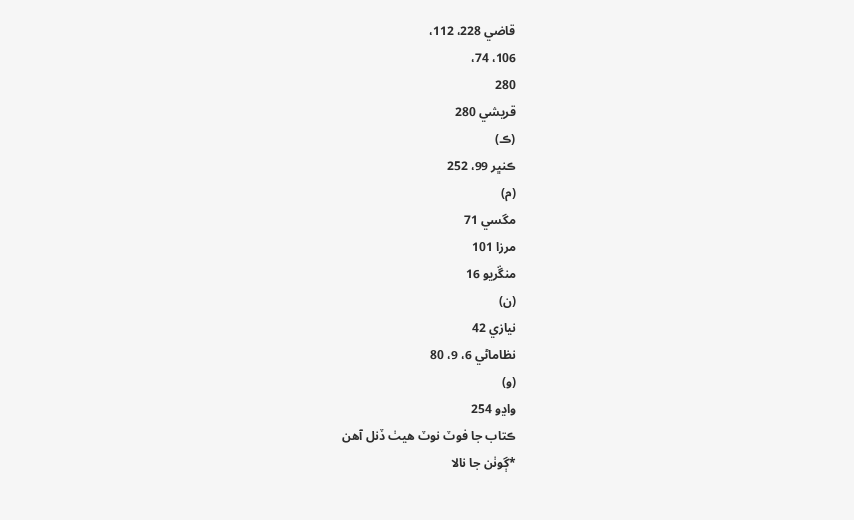قاضي 228، 112،
106، 74،
280
قريشي 280
(ڪ)
ڪنڀر 99، 252
(م)
مگسي 71
مرزا 101
منڱريو 16
(ن)
نيازي 42
نظاماڻي 6، 9، 80
(و)
واڍو 254
ڪتاب جا فوٽ نوٽ هيٺ ڏنل آهن
*ڳوٺن جا نالا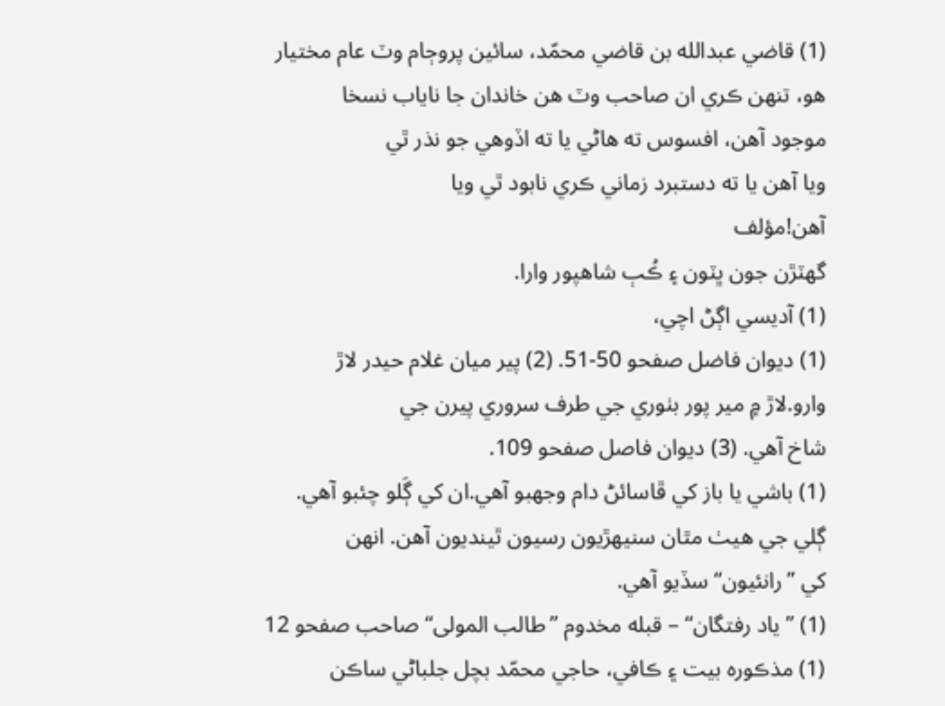(1) قاضي عبدالله بن قاضي محمّد، سائين پروڄام وٽ عام مختيار
هو، تنهن ڪري ان صاحب وٽ هن خاندان جا ناياب نسخا
موجود آهن، افسوس ته هاڻي يا ته اڏوهي جو نذر ٿي
ويا آهن يا ته دستبرد زماني ڪري نابود ٿي ويا
آهن!مؤلف
گهٽڙن جون ڀٽون ۽ ڪُٻ شاهپور وارا.
(1) آديسي اڳڻ اچي،
(1) ديوان فاضل صفحو 50-51. (2) پير ميان غلام حيدر لاڙ
وارو.لاڙ ۾ مير پور بٺوري جي طرف سروري پيرن جي
شاخ آهي. (3) ديوان فاصل صفحو 109.
(1) باشي يا باز کي ڦاسائڻ دام وجهبو آهي.ان کي ڳَلو چئبو آهي.
ڳلي جي هيٺ مٿان سنيهڙيون رسيون ٿينديون آهن. انهن
کي ”رانئيون“ سڏيو آهي.
(1) ”ياد رفتگان“ – قبله مخدوم ”طالب المولى“ صاحب صفحو 12
(1) مذڪوره بيت ۽ ڪافي، حاجي محمّد بچل جلباڻي ساڪن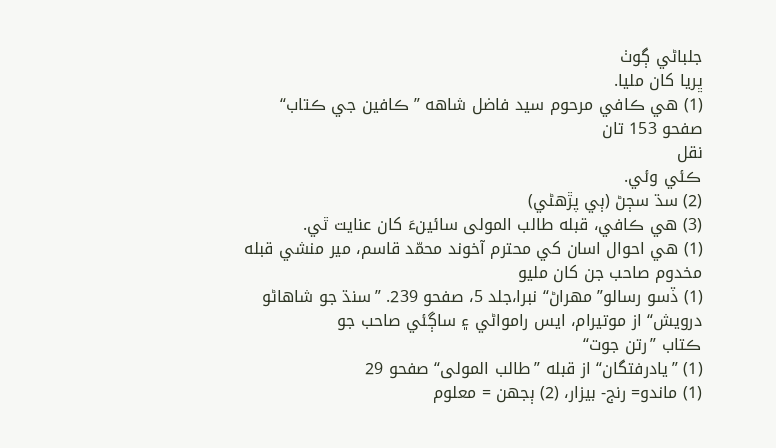جلباڻي ڳوٺ
ڀريا کان مليا.
(1) هي ڪافي مرحوم سيد فاضل شاهه ”ڪافين جي ڪتاب“ صفحو 153 تان
نقل
ڪئي وئي.
(2) سڌ سڄڻ (ٻي پڙهڻي)
(3) هي ڪافي، قبله طالب المولى سائينءَ کان عنايت ٿي.
(1) هي احوال اسان کي محترم آخوند محمّد قاسم، مير منشي قبله
مخدوم صاحب جن کان مليو
(1) ڏسو رسالو” مهراڻ“ نبرا،جلد 5، صفحو 239. ”سنڌ جو شاهاڻو
درويش“ از موتيرام، ايس رامواڻي ۽ ساڳئي صاحب جو
ڪتاب ”رتن جوت“
(1) ”يادرفتگان“ از قبله ”طالب المولى“ صفحو 29
(1) ماندو= رنج- بيزار، (2) ٻجھن = معلوم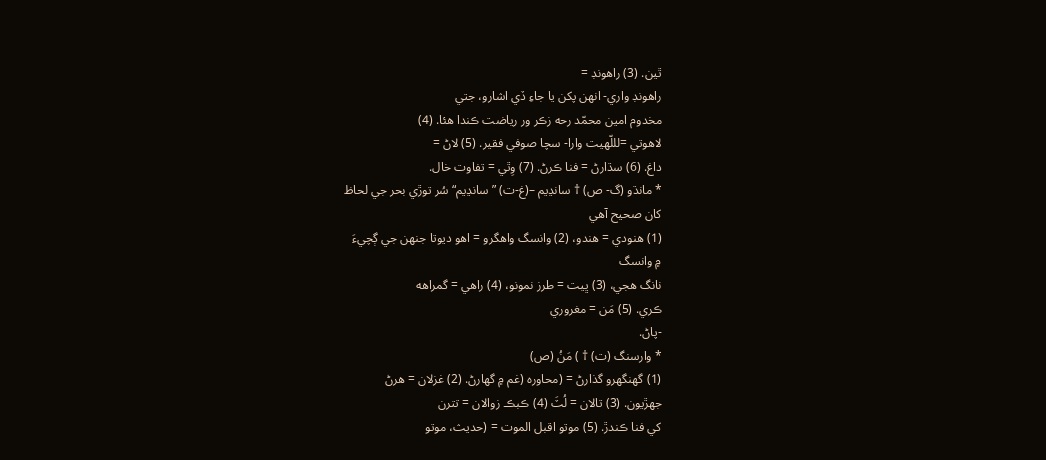ٿين. (3) راهونڊ =
راهونڊ واري- انهن پکن يا جاءِ ڏي اشارو، جتي
مخدوم امين محمّد رحه زڪر ور رياضت ڪندا هئا. (4)
لاهوتي =لللّهيت وارا- سچا صوفي فقير. (5) لاڻ =
داغ. (6) سڌارڻ = فنا ڪرڻ. (7) وِٿي = تفاوت خال.
* مانڌو (گ- ص) † سانڍيم –(غ-ت) ”سانڍيم“ سُر توڙي بحر جي لحاظ
کان صحيح آهي
(1) هنودي = هندو، (2) وانسگ واهگرو = اهو ديوتا جنهن جي ڳچيءَ
۾ وانسگ
نانگ هجي، (3) ڀيت = طرز نمونو، (4) راهي = گمراهه
ڪري. (5) مَن = مغروري
-پاڻ.
* وارسنگ (ت) † ) مَنُ (ص)
(1) گهنگهرو گذارڻ = (محاوره (غم ۾ گهارڻ. (2) غزلان = هرڻ
جهڙيون. (3) تالان = لُٽَ (4) ڪبڪ زوالان = تترن
کي فنا ڪندڙ. (5) موتو اقبل الموت = (حديث، موتو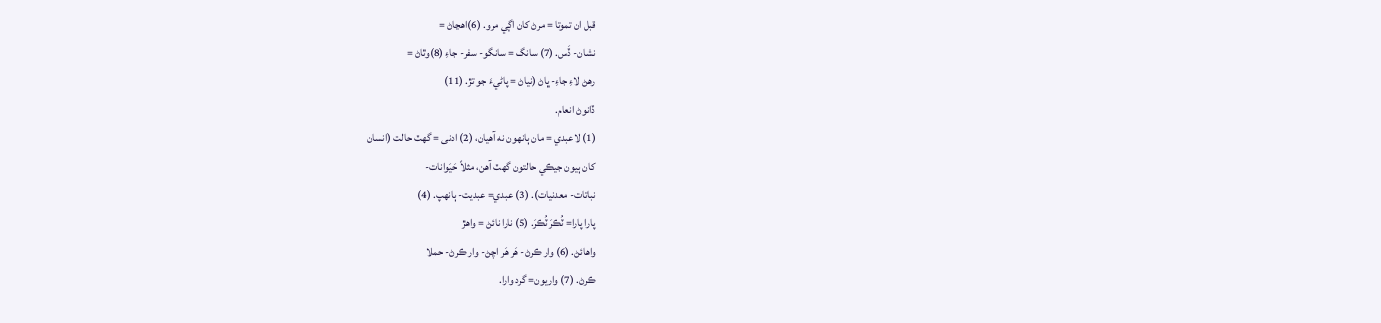قبل ان تموتا = مرڻ کان اڳي مرو. (6)اهڃاڻ =
نشان- ڏَس. (7) سانگ = سانگو- سفر- جاءِ (8)وٿاڻ =
رهڻ لاءِ جاءِ- ڀاڻ (نياڻ = پاڻيءَ جو تڙ. (11)
ڏانوڻ انعام.
(1) لاعبدي = مان ٻانهون نه آهيان، (2) ادنى = گهٽ حالت (انسان
کان ٻيون جيڪي حالتون گهٽ آهن، مثلاً حَيَوانات-
نباتات- معدنيات). (3) عبدي= عبديت- ٻانهپ. (4)
پارا پارا= ٽُڪرَ ٽُڪرَ. (5) نارا نائڻ = واهڙ
واهائڻ. (6) وار ڪرڻ- هَر هَر اچڻ- وار ڪرڻ- حملا
ڪرڻ. (7) واريون= گرد وارا.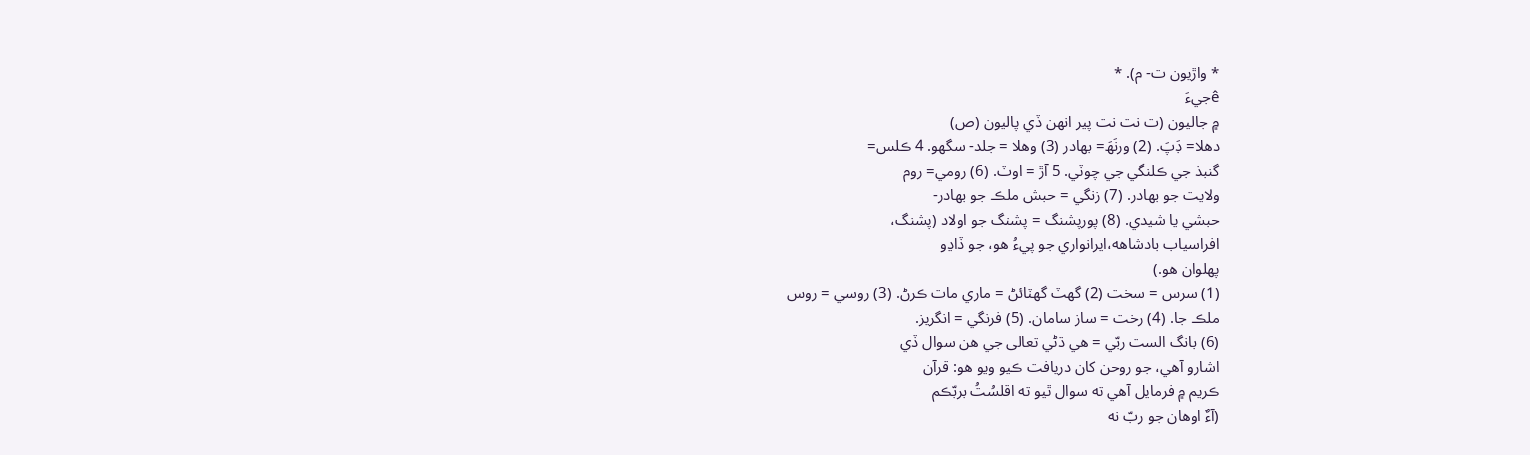* واڙيون ت- م). *
êجيءَ
۾ جاليون (ت نت نت پير انهن ڏي پاليون (ص)
دهلا= ڊَپَ. (2) ورنَھَ= بهادر (3) وهلا = جلد- سگهو. 4 ڪلس=
گنبذ جي ڪلنگي جي چوٽي. 5 آڙ = اوٽ. (6) رومي= روم
ولايت جو بهادر. (7) زنگي = حبش ملڪ جو بهادر-
حبشي يا شيدي. (8) پورپشنگ = پشنگ جو اولاد (پشنگ،
افراسياب بادشاهه،ايرانواري جو پيءُ هو، جو ڏاڍو
پهلوان هو.)
(1) سرس = سخت (2) گهٽ گهٽائڻ = ماري مات ڪرڻ. (3) روسي = روس
ملڪ جا. (4) رخت = ساز سامان. (5) فرنگي = انگريز.
(6) بانگ الست ربّي = هي ڌڻي تعالى جي هن سوال ڏي
اشارو آهي، جو روحن کان دريافت ڪيو ويو هو: قرآن
ڪريم ۾ فرمايل آهي ته سوال ٿيو ته اقلسُتُ بربّڪم
(آءٌ اوهان جو ربّ نه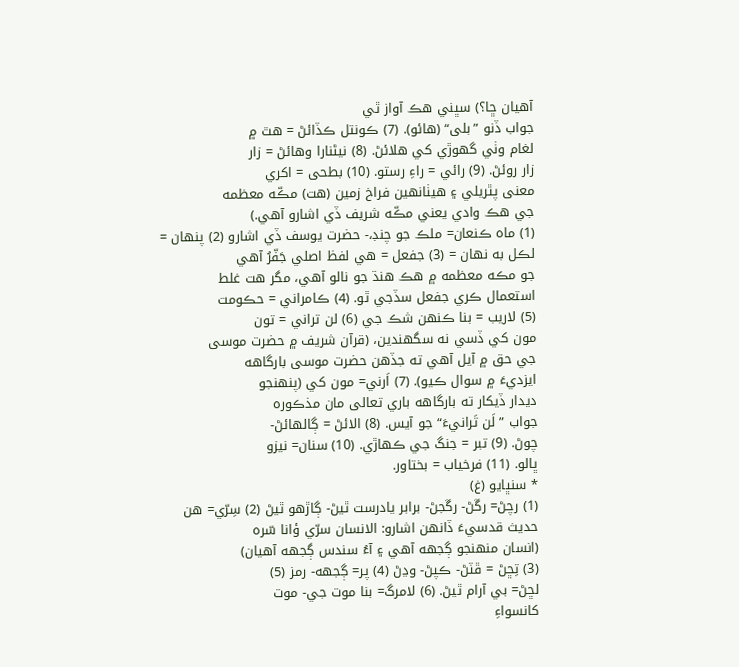آهيان ڇا؟) سڀني هڪ آواز ٿي
جواب ڏنو ”بلى“ (هائو). (7) ڪونتل ڪڏائڻ = هٿ ۾
لغام وٺي گهوڙي کي هلائڻ. (8) نيڻنارا وهائڻ = زار
زار روئڻ. (9) رائي = راءِ رستو. (10) بطحى = اکري
معنى پٿريلي ۽ هيٺانهين فراخ زمين (هت) مڪّه معظمه
جي هڪ وادي يعني مڪّه شريف ڏي اشارو آهي.)
(1) ماه ڪنعان= ملڪ جو چنڊ،- حضرت يوسف ڏي اشارو (2) پنهان =
لڪل به نهان = (3) جفعل = هي لفظ اصلي جَفّرُ آهي
جو مڪه معظمه ۾ هڪ هنڌ جو نالو آهي، مگر هت غلط
استعمال ڪري جفعل سڏجي ٿو. (4) ڪامراني = حڪومت
(5) لاريب = بنا ڪنهن شڪ جي (6) لن تراني = تون
مون کي ڏسي نه سگهندين، (قرآن شريف ۾ حضرت موسى
جي حق ۾ آيل آهي ته جڏهن حضرت موسى بارگاهه
ايزديءَ ۾ سوال ڪيو). (7) اَرني= مون کي (پنهنجو
ديدار ڏيکار ته بارگاهه باري تعالى مان مذڪوره
جواب ”لَن تَرانيءَ“ جو آيس. (8) الائڻ = ڳالهائڻ-
چوڻ. (9) تبر = جنگ جي ڪهاڙي. (10) سنان= نيزو
ڀالو. (11) فرخياب = بختاور.
* سنڀايو (غ)
(1) رچڻ= رڱڻ- رڱجڻ- برابر يادرست ٿيڻ- ڳاڙهو ٿيڻ (2) سِرّي= هن
حديث قدسيءَ ڏانهن اشارو: الانسان سرّي ؤانا سّره
(انسان منهنجو ڳجهه آهي ۽ آءُ سندس ڳجهه آهيان)
(3) تِڇڻ = ڦٽڻ- ڪپڻ- وڍڻ (4) پر= ڳجهه- رمز (5)
لڇڻ= بي آرام ٿيڻ. (6) لامرگ= بنا موت جي- موت
کانسواءِ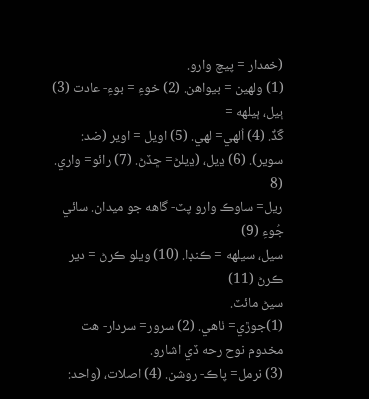(خمدار = پيچ وارو.
(1) ولهين = بيواهن. (2) خوءِ = بوءِ- عادت (3) ٻيل، ٻيلهه =
گَڏُ. (4) اُلهي= لهي. (5) اويل = اوير (ضد:
سوير). (6) ڍيل، (ڍيلڻ= ڇڏڻ. (7) رائو= واري. (8
ريل= ساوڪ وارو پٽ- گاهه جو ميدان. سائي جُوءِ (9)
سيل، سيلهه = ڪنڊا. (10) ويلو ڪرڻ = دير ڪرڻ (11)
سيڻ مائٽ.
(1)جوڙي= ٺاهي. (2) سرور= سردار- هت مخدوم نوح رحه ڏي اشارو.
(3) نرمل= پاڪ- روشن. (4) اصلات، (واحد: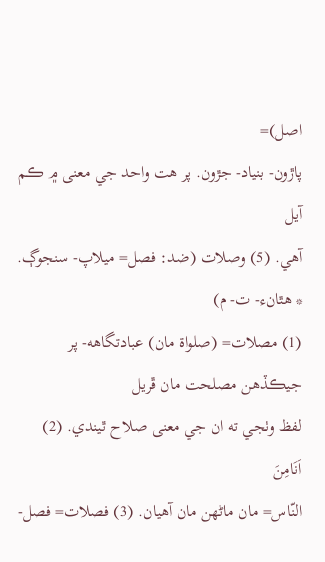اصل)=
پاڙون- بنياد- جڙون. پر هت واحد جي معنى ۾ ڪم آيل
آهي. (5) وصلات (ضد: فصل= ميلاپ- سنجوڳ.
* هٿانء- ت- م)
(1) مصلات= (صلواة مان) عبادتگاهه- پر جيڪڏهن مصلحت مان ڦريل
لفظ وٺجي ته ان جي معنى صلاح ٿيندي. (2) اَنَامِنَ
النّاس= مان ماڻهن مان آهيان. (3) فصلات= فصل-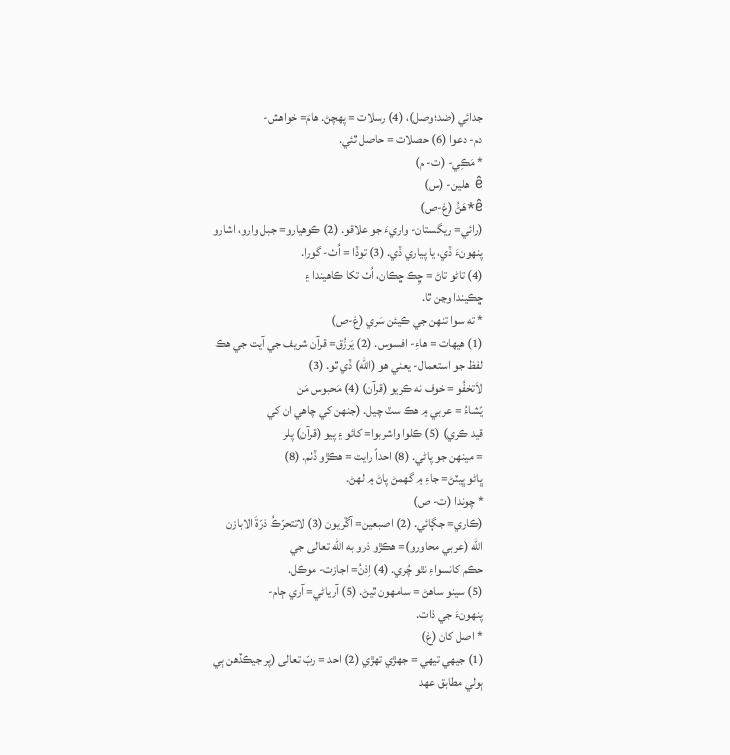جدائي (ضد؛وصل)، (4) رسلات = پهچڻ. هامَ= خواهش-
دم- دعوا (6) حصلات = حاصل ٿئي.
* مَڪِي- (ت- م)
ê هلين- (س)
ê*هَڻُ (غ-ص)
(رائي= ريگستان- واريءَ جو علاقو. (2) ڪوهيارو= جبل وارو، اشارو
پنهونءَ ڏي، يا پياري ڏي. (3) توڏا = اُٺ- گورا.
(4) تاڻو تاڻ = ڇِڪ ڇڪان، اُٺ تکا ڪاهيندا ۽
ڇڪيندا وڃن ٿا.
* ته سوا تنهن جي ڪيئن سَري (غ-ص)
(1) هيهات = هاءِ- افسوس. (2) يَرزُق= قرآن شريف جي آيت جي هڪ
لفظ جو استعمال- يعني هو (الله) ڏي ٿو. (3)
لاَتخفُو = خوف نه ڪريو (قرآن) (4) مَحبوس مَن
يًشاءُ = عربي ۾ هڪ سٽ چيل. (جنهن کي چاهي ان کي
قيد ڪري) (5) ڪلوا واشربوا= کائو ۽ پيو (قرآن) پلر
= مينهن جو پاڻي. (8) احداً رايت = هڪڙو ڏٺم. (8)
ڀاڻو ڀيٽڻ= جاءِ ۾ گهمڻ پاڻ ۾ لهڻ.
* چوندا (ت- ص)
(ڪاري= جڳائي. (2) اصبعين= آڱريون (3) لاتتحرّڪُ ذرّةَ الابازن
الله (عربي محاورو)= هڪڙو ذرو به الله تعالى جي
حڪم کانسواءِ نٿو چُري. (4) اِذنُ= اجازت- موڪل.
(5) سينو ساهڻ = سامهون ٿيڻ. (5) آرياڻي= آري ڄام-
پنهونءَ جي ذات.
* اصل کان (غ)
(1) جيهي تيهي = جهڙي تهڙي (2) احد = ربّ تعالى (پر جيڪڏهن ٻي
ٻولي مطابق عهد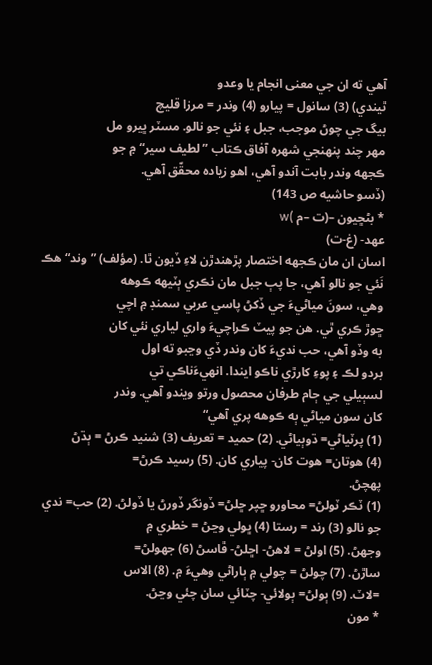آهي ته ان جي معنى انجام يا وعدو
ٿيندي) (3) سانول = پيارو (4) وندر = مرزا قليچ
بيگ جي چوڻ موجب، جبل ۽ نئي جو نالو. مسٽر ڀيرو مل
مهر چند پنهنجي شهره آفاق ڪتاب ”لطيف سير“ ۾ جو
ڪجهه وندر بابت آندو آهي، اهو زياده محقّق آهي.
(ڏسو حاشيه ص 143)
* بڻڇيون –(ت –م )w
عهد- (غ-ت)
اسان ان مان ڪجهه اختصار پڙهندڙن لاءِ ڏيون ٿا. (مؤلف) ”وند“ هڪ
نَئي جو نالو آهي، جا پٻ جبل مان نڪري ٻٽيهه ڪوهه
وهي، سونَ مياڻيءَ جي ڏکڻ پاسي عربي سمنڊ ۾ اچي
ڇوڙ ڪري ٿي. هن جو پيٽ ڪراچيءَ واري لياري نئي کان
به وڏو آهي، حب نديءَ کان وندر ڏي وڃبو ته اول
بردو لڪ ۽ پوءِ کارڙي ناڪو ايندا. انهيءَناڪي تي
لسٻيلي جي ڄام طرفان محصول ورتو ويندو آهي. وندر
کان سون مياڻي ٻه ڪوهه پري آهي“
(1) پرٽياڻي= ڌوٻياڻي. (2) حميد = تعريف (3) شنيد ڪرڻ = ٻڌڻ
(4) هوتان= هوت کان- پياري کان. (5) رسيد ڪرڻ=
پهچڻ.
(1) ٽڪر ٽولڻ= محاورو ڇپر ڇلڻ= ڏونگر ڏورڻ يا ڏولڻ. (2) حب= ندي
جو نالو (3) رند = رستا (4) ڀولي وڃڻ = خطري ۾
وجهڻ. (5) اولڻ = لاهڻ- اڇلڻ- ڦاسڻ (6) جهولڻ=
ساڙڻ. (7) چولڻ = چولي ۾ ٻاراڻي وهيءَ ۾. (8) الاس
=لاٽ. (9) ٻولڻ= ٻولائي- چٽائي سان چئي وڃڻ.
* مون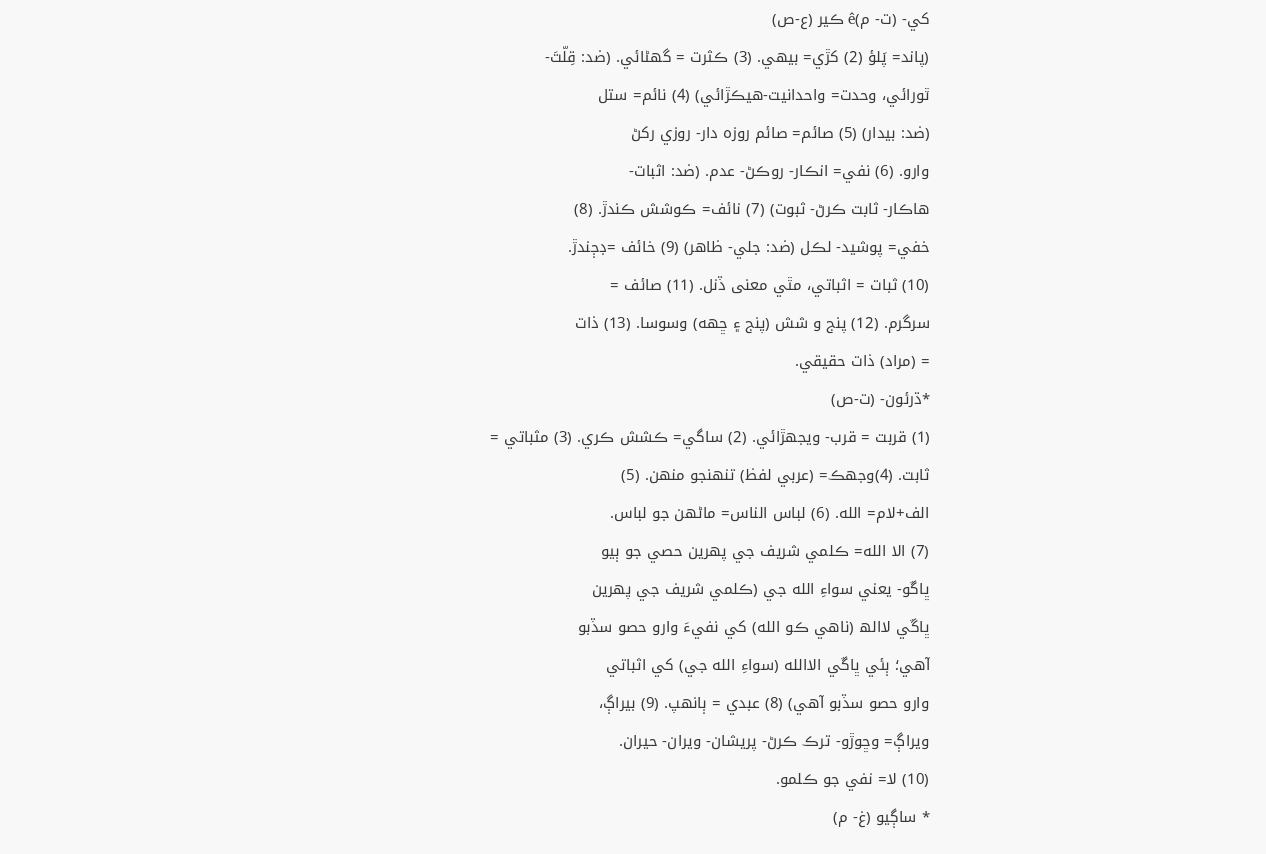کي- (ت- م)ê ڪير (ع-ص)
(پاند= پَلؤ (2) کڙي= بيهي. (3) ڪثرت = گهڻائي. (ضد: قِلّتَ-
ٿورائي، وحدت= واحدانيت-هيڪڙائي) (4) نائم= ستل
(ضد: بيدار) (5) صائم= صائم روزه دار- روزي رکڻ
وارو. (6) نفي= انڪار- روڪڻ- عدم. (ضد: اثبات-
هاڪار- ثابت ڪرڻ- ثبوت) (7) نائف= ڪوشش ڪندڙ. (8)
خفي= پوشيد- لڪل (ضد: جلي- ظاهر) (9) خائف =ڊڄندڙ.
(10) ثبات = اثباتي، مٿي معنى ڏنل. (11) صائف =
سرگرم. (12) پنج و شش (پنج ۽ ڇهه) وسوسا. (13) ذات
= (مراد) ذات حقيقي.
*ڌرئون- (ت-ص)
(1) قربت = قرب- ويجهڙائي. (2) ساگي= ڪشش ڪري. (3) مثباتي =
ثابت. (4)وجهڪ= (عربي لفظ) تنهنجو منهن. (5)
الف+لام= الله. (6) لباس الناس= ماڻهن جو لباس.
(7) الا الله= ڪلمي شريف جي پهرين حصي جو ٻيو
ڀاڱو- يعني سواءِ الله جي (ڪلمي شريف جي پهرين
ڀاڱي لاالھ (ناهي ڪو الله) کي نفيءَ وارو حصو سڏبو
آهي؛ ٻئي ڀاڱي الاالله (سواءِ الله جي) کي اثباتي
وارو حصو سڏبو آهي) (8) عبدي = ٻانهپ. (9) بيراڳ،
ويراڳ= وڇوڙو- ترڪ ڪرڻ- پريشان- ويران- حيران.
(10) لا= نفي جو ڪلمو.
* ساڳيو (غ- م)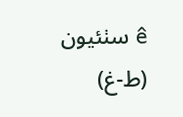ê سٺئيون (ط-غ)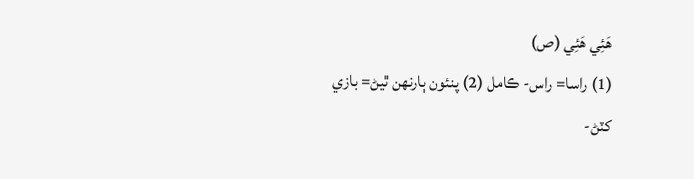هَئِي هَئِي (ص)
(1) راسا= راس- ڪامل (2) پنئون ٻارنهن ٿيڻ= بازي کٽڻ-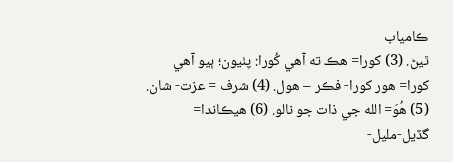ڪامياب
ٿيڻ. (3) کورا= هڪ ته آهي کُورا: پٺيون؛ ٻيو آهي
کورا= هور کورا- فڪر – هول. (4) شرف = عزت- شان.
(5) هُوَ= الله جي ذات جو نالو. (6) هيڪاندا=
گڏيل-مليل-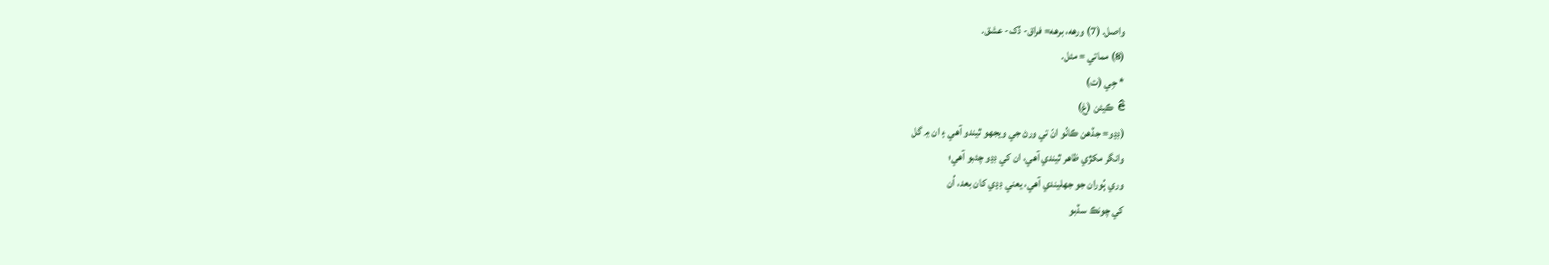واصل. (7) ورهه، برهه= فراق- ڏک- عشق.
(8) مماتي = مئل.
* جِي (ت)
ê ڪيئن (غ)
(ڊڍو= جڏهن ڪانُو انّ تي ورڻ جي ويجهو ٿيندو آهي ۽ ان ۾ گل
وانگر مکڙي ظاهر ٿيندي آهي، ان کي ڊڍو چئبو آهي؛
وري ٻُوران جو جهليندي آهي، يعني ڊڍي کان بعد، اُن
کي چونڪ سڏبو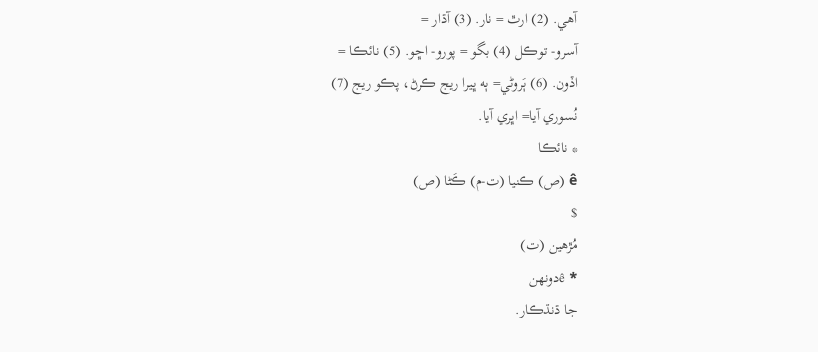آهي. (2) ارٿ = نار. (3) آڌار =
آسرو- توڪل (4) بگو = پورو- اڇو. (5) نائڪا =
اڏون. (6) ٻَروڻي= ٻه ڀيرا ريج ڪرڻ، پڪو ريج (7)
نُسوري آيا= اڀري آيا.
* نائڪا
ê (ص) ڪنيا (ت-م) ڪَڻا (ص)
$
مُڙهين (ت)
* êدونهن
جا ڌنڌڪار.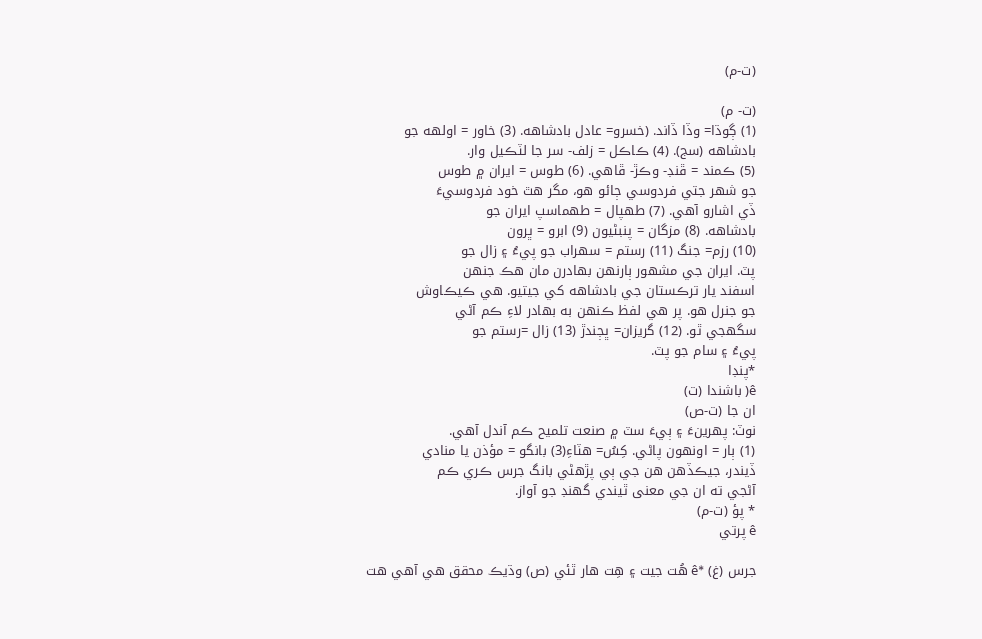(ت-م)

(ت- م)
(1) ڳوڌا= وڏا ڏاند. (خسرو= عادل بادشاهه. (3) خاور = اولهه جو
بادشاهه (سج). (4) ڪاڪل = زلف- سر جا لٽڪيل وار.
(5) ڪمند = ڦنڊ- وڪڙ- ڦاهي. (6) طوس = ايران ۾ طوس
جو شهر جتي فردوسي ڄائو هو، مگر هٿ خود فردوسيءَ
ڏي اشارو آهي. (7) طهپال = طهماسپ ايران جو
بادشاهه. (8) مزگان = پنبڻيون (9) ابرو = ڀرون
(10) رزم= جنگ (11) رستم = سهراب جو پيءُ ۽ زال جو
پٽ. ايران جي مشهور ٻارنهن بهادرن مان هڪ جنهن
اسفند يار ترڪستان جي بادشاهه کي جيتيو. هي ڪيڪاوش
جو جنرل هو. پر هي لفظ ڪنهن به بهادر لاءِ ڪم آڻي
سگهجي ٿو. (12) گريزان= ڀڄندڙ (13) زال =رستم جو
پيءُ ۽ سام جو پٽ.
*پنڊا
ê( باشندا (ت)
ان جا (ت-ص)
نوٽ: پهرينءَ ۽ ٻيءَ سٽ ۾ صنعت تلميح ڪم آندل آهي.
(1) ٻار = اونهون پاڻي. کِسُ= هٽاءِ(3) بانگو = مؤذن يا منادي
ڏيندر، جيڪڏهن هن جي ٻي پڙهڻي بانگ جرس ڪري ڪم
آڻجي ته ان جي معنى ٿيندي گهنڊ جو آواز.
* پؤ (ت-م)
ê پرتي

جرس (غ) *ê هُت جيت ۽ هِت هار ٿئي (ص) وڌيڪ محقق هي آهي هت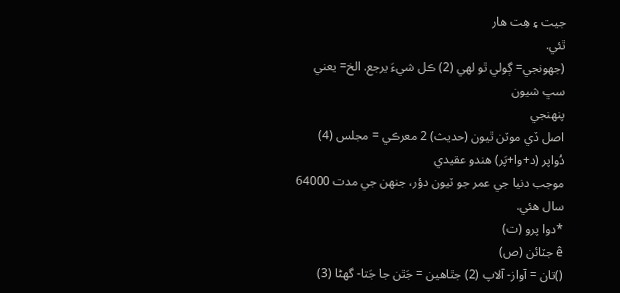جيت ۽ هِت هار
ٿئي.
(جهونجي= ڳولي ٿو لهي (2) ڪل شيءَ يرجع. الخ= يعني سڀ شيون
پنهنجي
اصل ڏي موٽن ٿيون (حديث) 2 معرڪي = مجلس (4) دُواپر (د+وا+پَر) هندو عقيدي
موجب دنيا جي عمر جو ٽيون دؤر، جنهن جي مدت 64000
سال هئي.
*دوا پرو (ت)
ê جٽائن (ص)
()تان = آواز- آلاپ (2) جٿاهين = جَٿن جا جَتا- گهڻا (3)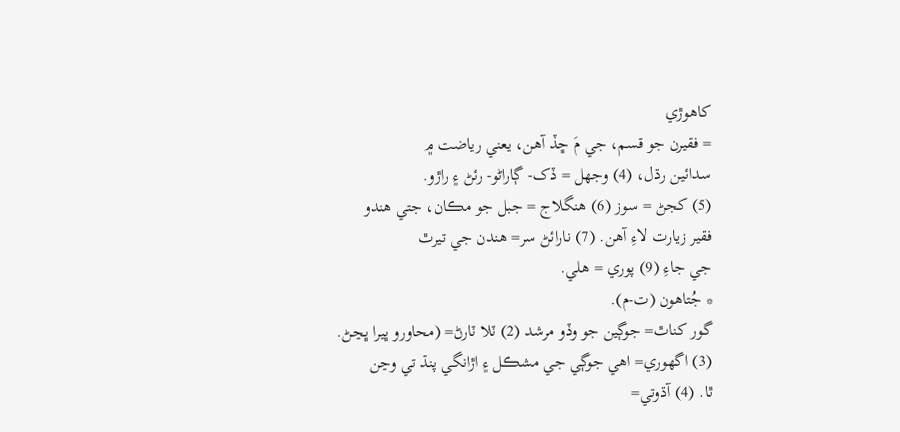کاهوڙي
= فقيرن جو قسم، جي مَ ڇڏ آهن، يعني رياضت ۾
سدائين رڌل، (4) وجهل = ڏک- ڳاراڻو- رئڻ ۽ راڙو.
(5) کجڻ = سوز (6) هنگلاج = جبل جو مڪان، جتي هندو
فقير زيارت لاءِ آهن. (7) نارائڻ سر= هندن جي تيرٿ
جي جاءِ (9) پوري = هلي.
* جُتاهون (ت-م).
گور کناٿ= جوڳين جو وڏو مرشد (2) ٽلا ٽارڻ= (محاورو ڀيرا ڀڃڻ.
(3) اگهوري= اهي جوڳي جي مشڪل ۽ اڙانگي پنڌ تي وڃن
ٿا. (4) آڌوتي=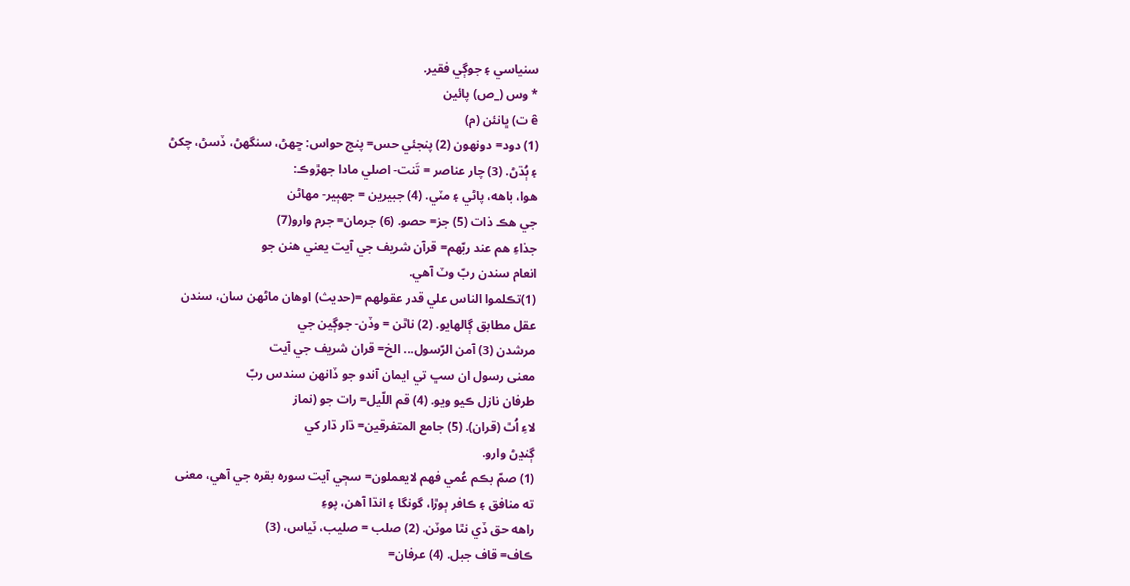سنياسي ۽ جوڳي فقير.
* وس (_ص) پائين
ê ت) ڀانئن (م)
(1) دود= دونهون (2) پنجئي حس= پنج حواس: ڇهڻ، سنگهڻ، ڏسڻ، چکڻ
۽ ٻُڌڻ. (3) چار عناصر = تَنت- اصلي مادا جهڙوڪ:
هوا، باهه، پاڻي ۽ مٽي. (4) جبيرين = جهٻير- مهاڻن
جي هڪ ذات (5) جز= حصو. (6) جرمان= جرم وارو(7)
جذاءِ هم عند ربّهم= قرآن شريف جي آيت يعني هنن جو
انعام سندن ربّ وٽ آهي.
(1)تڪلموا الناس علي قدر عقولهم =(حديث) اوهان ماڻهن سان، سندن
عقل مطابق ڳالهايو. (2) ناٿن = وڏن- جوڳين جي
مرشدن (3) آمن الرّسول... الخ= قران شريف جي آيت
معنى رسول ان سڀ تي ايمان آندو جو ڏانهن سندس ربّ
طرفان نازل ڪيو ويو. (4) قم اللّيل= رات جو (نماز
لاءِ اُٿ (قران). (5) جامع المتفرقين= ڌار ڌار کي
ڳنڍڻ وارو.
(1) صمّ بڪم عُمي فهم لايعملون= سڄي آيت سوره بقره جي آهي، معنى
ته منافق ۽ ڪافر ٻوڙا، گونگا ۽ انڌا آهن، پوءِ
راهه حق ڏي نٿا موٽن. (2) صلب = صليب، ٽياس، (3)
ڪاف= قاف جبل. (4) عرفان=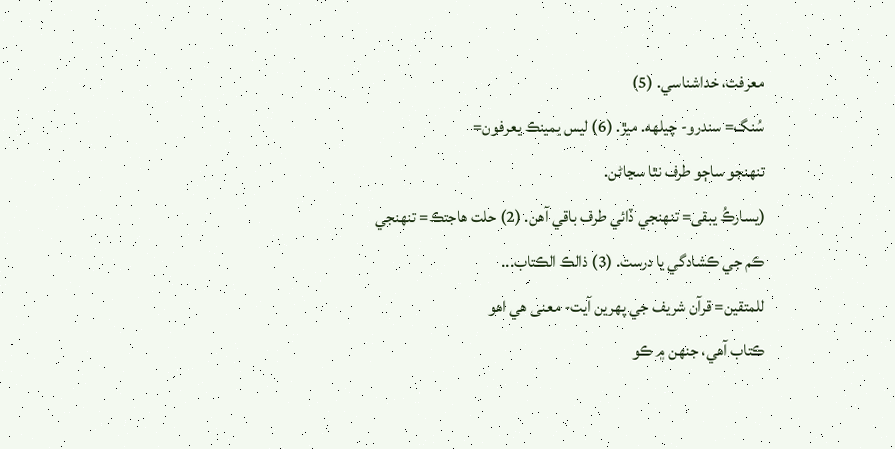معرفت، خداشناسي. (5)
سُنگ= سندرو- چيلهه. ميڙ. (6) ليس يمينڪ يعرفون=
تنهنجو ساڄو طرف نٿا سڃاڻن.
(يسارڪُ يبقى= تنهنجي ڏائي طرف باقي آهن. (2) حلت هاجتڪ= تنهنجي
ڪم جي ڪشادگي يا درست. (3) ذالڪ الڪتاب...
للمتقين= قرآن شريف جي پهرين آيت- معنى هي اهو
ڪتاب آهي، جنهن ۾ ڪو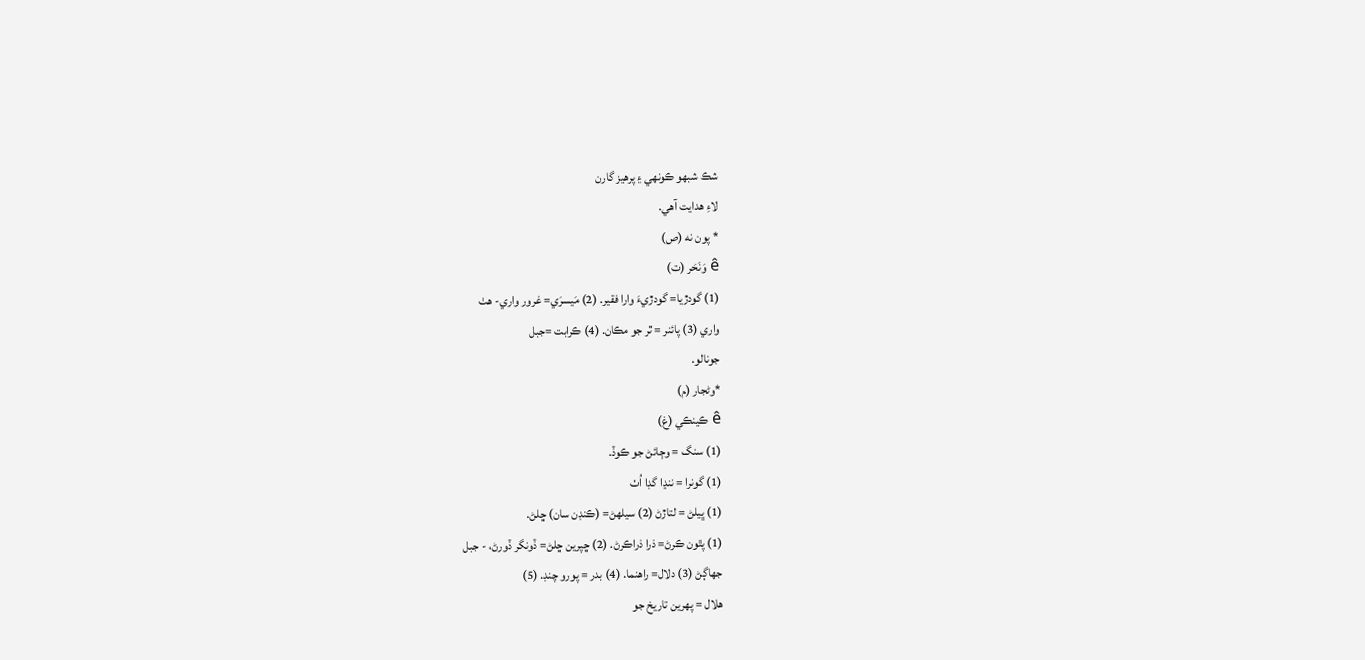شڪ شبهو ڪونهي ۽ پرهيز گارن
لاءِ هدايت آهي.
* پون نه (ص)
ê وَنَحَر (ت)
(1) گودڙيا= گودڙيءَ وارا فقير. (2) مَيسرَي= غرور واري- هٺ
واري (3) پائنر = ٿر جو مڪان. (4) ڪرابت =جبل
جونالو.
*وڻجار (م)
ê ڪينڪي (غ)
(1) سنگ = وڄائڻ جو ڪوڏ.
(1) گونرا = ننڍا گڊا اُٺ
(1) ڀيلڻ = لتاڙڻ (2) سيلهڻ= (ڪنڊن سان) ڇلڻ.
(1) پٿون ڪرڻ= ذرا ذراڪرڻ. (2) ڇپرين ڇلڻ= ڏونگر ڏورڻ، - جبل
جهاڳڻ (3) دلال= راهنما. (4) بدر = پورو چنڊ. (5)
هلال = پهرين تاريخ جو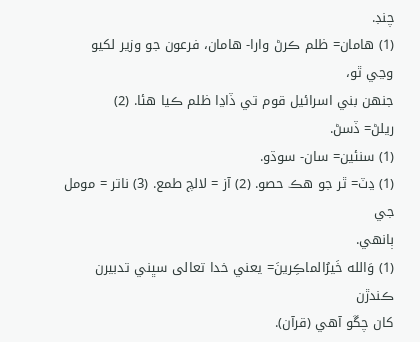چنڊ.
(1) هامان= ظلم ڪرڻ وارا- هامان، فرعون جو وزير لکيو وڃي ٿو،
جنهن بني اسرائيل قوم تي ڏاڍا ظلم ڪيا هئا. (2)
ريلڻ= ڏسڻ.
(1) سنئين= سان- سوڌو.
(1) ڍٽ= ٿر جو هڪ حصو. (2) آز = لالچ طمع. (3) ناتر = مومل جي
ٻانهي.
(1) وَالله خَيرُالماڪِرينَ= يعني خدا تعالى سڀني تدبيرن ڪندڙن
کان چڱو آهي (قرآن).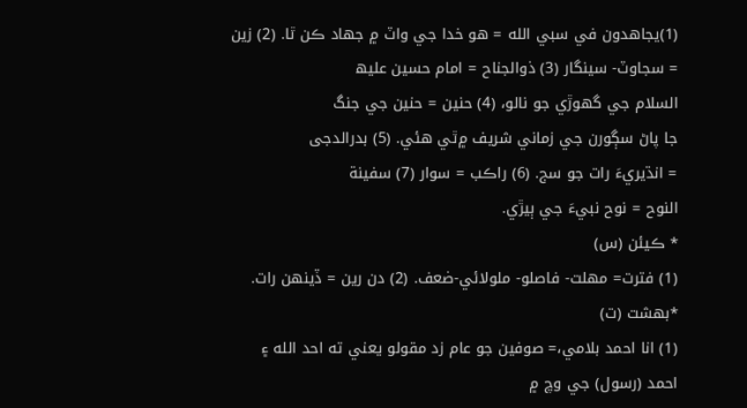(1)يجاهدون في سبي الله = هو خدا جي واٽ ۾ جهاد ڪن ٿا. (2) زين
= سجاوٽ- سينگار (3) ذوالجناح = امام حسين عليھ
السلام جي گهوڙي جو نالو، (4) حنين = حنين جي جنگ
جا پاڻ سڳورن جي زماني شريف ۾ٿي هئي. (5) بدرالدجى
= انڌيريءَ رات جو سج. (6) راڪب = سوار (7) سفينة
النوح = نوح نبيءَ جي ٻيڙي.
* ڪيئن (س)
(1) فترت= مهلت- فاصلو- ملولائي-ضعف. (2) دن رين = ڏينهن رات.
*بهشت (ت)
(1) انا احمد بلامي،= صوفين جو عام زد مقولو يعني ته احد الله ۽
احمد (رسول) جي وچ ۾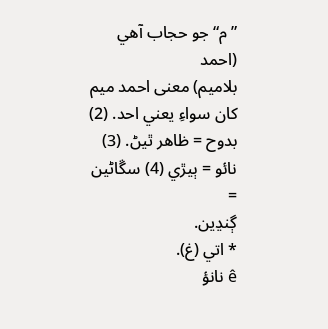”م“ جو حجاب آهي (احمد
بلاميم) معنى احمد ميم کان سواءِ يعني احد. (2)
بدوح = ظاهر ٿيڻ. (3) نائو = ٻيڙي (4) سڱاڻين =
ڳنڍين.
* اتي (غ).
ê نانؤ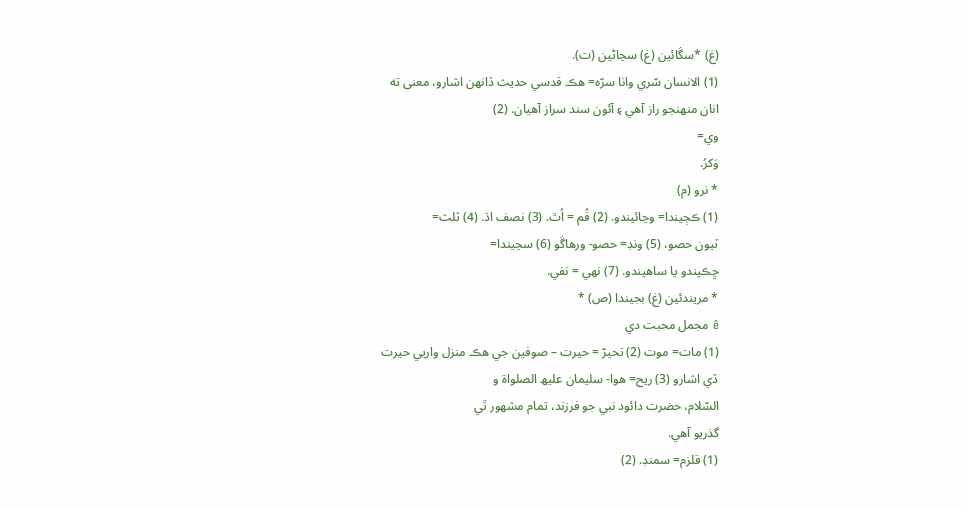(غ) *سڱائين (غ) سڃاڻين (ت).
(1) الانسان سّري وانا سرّه= هڪ قدسي حديث ڏانهن اشارو، معنى ته
انان منهنجو راز آهي ۽ آئون سند سراز آهيان. (2)
وي=
وَکرُ.
* نرو (م)
(1) ڪڄيندا= وڃائيندو. (2) قُم = اُٿ. (3) نصف اڌ. (4) ثلث=
ٽيون حصو، (5) ونڊ= حصو- ورهاڱو (6) سڃيندا=
ڇڪيندو يا ساهيندو. (7) نهي = نفي.
* مريندئين (غ) بجيندا (ص) *
ê مجمل محبت دي
(1) مات= موت (2) تحيرّ = حيرت – صوفين جي هڪ منزل واريي حيرت
ڏي اشارو (3) ريح= هوا- سليمان عليھ الصلواة و
السّلام، حضرت دائود نبي جو فرزند، تمام مشهور ٿي
گذريو آهي.
(1) قلزم= سمنڊ. (2)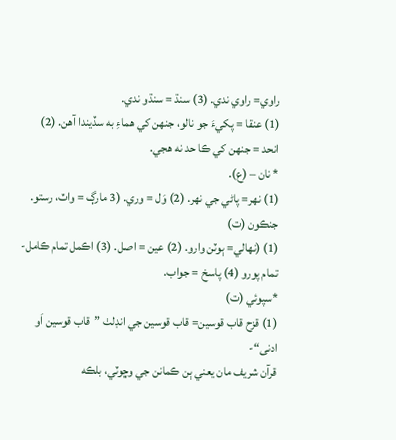راوي= راوي ندي. (3) سنڌ = سنڌو ندي.
(1) عنقا = پکيءَ جو نالو، جنهن کي هماءِ به سڏيندا آهن. (2)
انحد = جنهن کي ڪا حد نه هجي.
* نان – (ع).
(1) نهر= پاڻي جي نهر. (2) وَل = وري. (3 مارڳ = واٽ، رستو.
جنڪون (ت)
(1) (نهالي= ٻوٽن وارو. (2) عين = اصل. (3) اڪمل تمام ڪامل-
تمام پورو (4) پاسخ = جواب.
*سپوئي (ت)
(1) قزح قاب قوسين= قاب قوسين جي انڊلٺ ”قاب قوسين اَو ادنى“-
قرآن شريف مان يعني ٻن ڪمانن جي وڇوٽي، بلڪه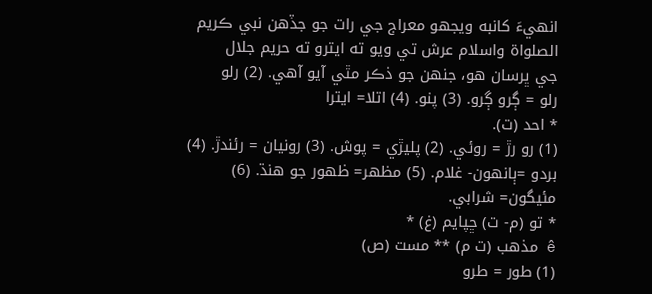انهيءَ کانبه ويجهو معراج جي رات جو جڏهن نبي ڪريم
الصلواة واسلام عرش تي ويو ته ايترو ته حريم جلال
جي ڀرسان هو، جنهن جو ذڪر مٿي آيو آهي. (2) رلو
رلو = ڳرو ڳرو. (3) پنو. (4) اتلا= ايترا
* احد (ت).
(1) رو رڙ = روئي. (2) پليڙي = پوش. (3) رونيان = رئندڙ. (4)
بردو =ٻانهون- غلام. (5) مظهر= ظهور جو هنڌ. (6)
مئيگون= شرابي.
* تو (م- ت) ڇپايم (غ) *
ê مذهب (ت م) ** مست (ص)
(1) طور = طرو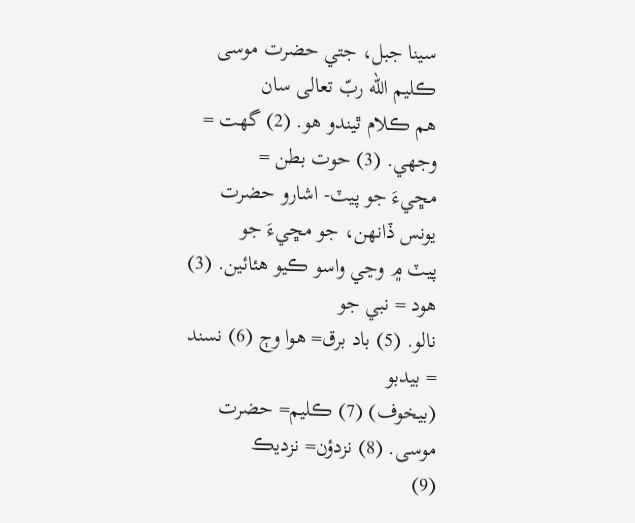سينا جبل، جتي حضرت موسى ڪليم الله ربّ تعالى سان
هم ڪلام ٿيندو هو. (2) گهت = وجهي. (3) حوت بطن =
مڇيءَ جو پيٽ- اشارو حضرت يونس ڏانهن، جو مڇيءَ جو
پيٽ ۾ وڃي واسو ڪيو هئائين. (3) هود = نبي جو
نالو. (5) باد برق= هوا وڄ (6) نسند = بيدبو
(بيخوف) (7) ڪليم= حضرت موسى. (8) نزدؤن= نزديڪ
(9)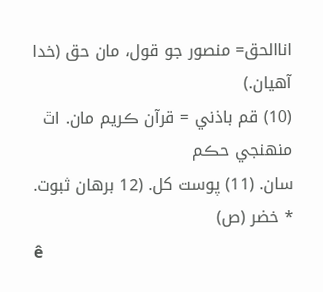اناالحق= منصور جو قول، مان حق (خدا آهيان.)
(10) قم باذني = قرآن ڪريم مان. اٿ منهنجي حڪم
سان. (11) پوست کل. (12 برهان ثبوت.
* خضر (ص)
ê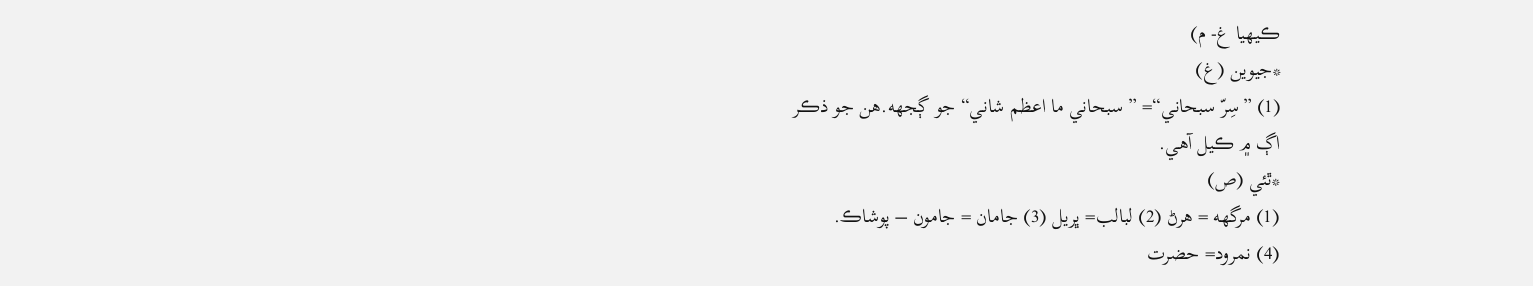ڪيهيا غ- م)
*جيوين (غ)
(1) ”سِرّ سبحاني“= ” سبحاني ما اعظم شاني“ جو ڳجهه.هن جو ذڪر
اڳ ۾ ڪيل آهي.
*ٿئي (ص)
(1) مرگهه = هرڻ (2) لبالب= ڀريل (3) جامان = جامون – پوشاڪ.
(4) نمرود= حضرت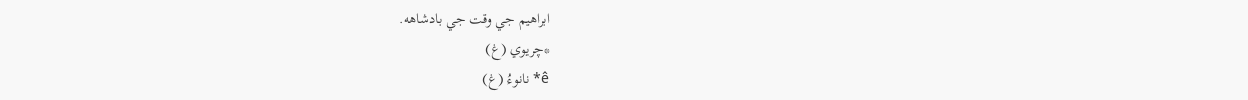ابراهيم جي وقت جي بادشاهه.
*چريوي (غ)
ê* نانوءُ (غ)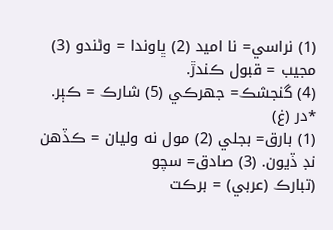(1) نراسي= نا اميد (2) ڀاوندا = وڻندو (3) مجيب = قبول ڪندڙ.
(4) گنجشڪ= جهرڪي (5) شارڪ = ڪٻر.
*در (غ)
(1) بارق= بجلي (2) مول نه وليان = ڪڏهن نڊ ڏيون. (3) صادق= سچو
(تبارڪ (عربي) = برڪت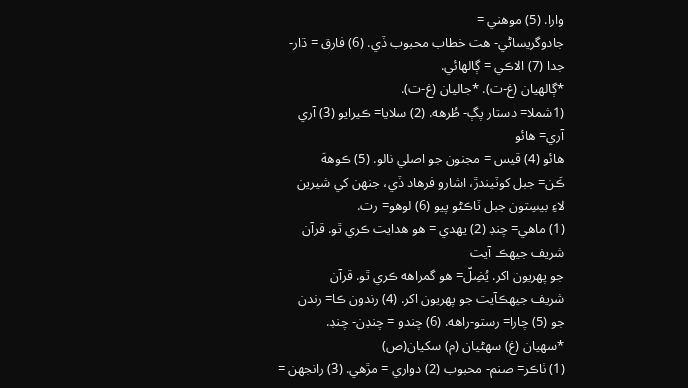وارا. (5) موهني =
جادوگريساڻي- هت خطاب محبوب ڏي. (6) فارق = ڌار-
جدا (7) الاڪي = ڳالهائي.
*ڳالهيان (غ-ت). *جاليان (غ-ت).
(1شملا= دستار پڳ- طُرهه. (2) سلايا= ڪيرايو (3) آري آري= هائو
هائو (4) قيس = مجنون جو اصلي نالو. (5) ڪوههَ
ڪَن= جبل کوٽيندڙ، اشارو فرهاد ڏي، جنهن کي شيرين
لاءِ بيسِتون جبل ٽاڪڻو پيو (6) لوهو= رت.
(1) ماهي= چنڊ (2) يهدي = هو هدايت ڪري ٿو. قرآن شريف جيهڪ آيت
جو پهريون اکر. يُضِلّ= هو گمراهه ڪري ٿو. قرآن
شريف جيهڪآيت جو پهريون اکر. (4) رندون ڪا= رندن
جو (5) چارا= رستو-راهه. (6) چندو = چنڊن- چنڊ.
*سهيان (غ) سهڻيان (م) سکيان(ص)
(1) ٺاڪر= صنم- محبوب (2) دواري = مڙهي. (3) رانجهن =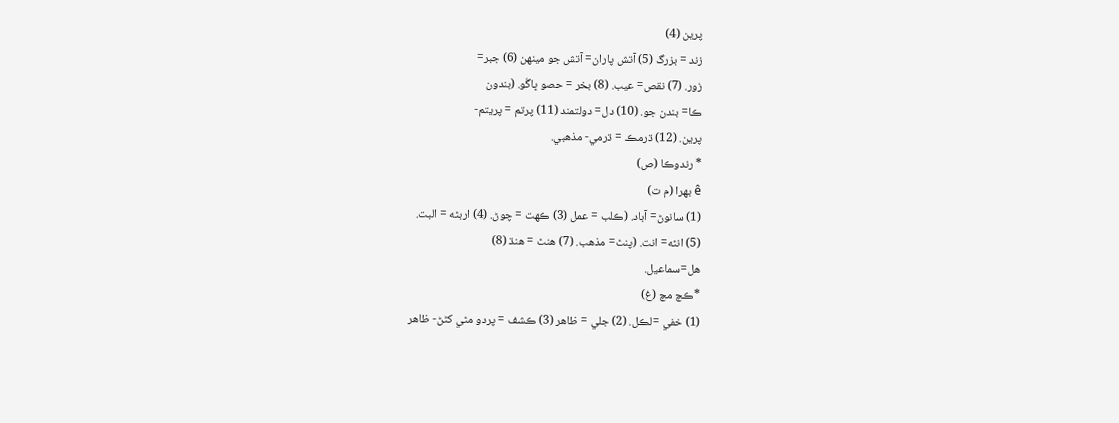پرين (4)
زند = بزرگ (5) آتش پاران= آتش جو مينهن (6) جبر=
زور. (7) نقص= عيب. (8) بخر = حصو ڀاڱو. (بندون
ڪا= بندن جو. (10) دل= دولتمند (11) پرتم = پريتم-
پرين. (12) ڌرمڪ = ڌرمي- مذهبي.
* رندوڪا (ص)
ê بهرا (م ت)
(1) سانوڻ= آباد. (ڪلب = عمل (3) ڪهت = چوڻ. (4) اربٿه = البت.
(5) انٿه= انت. (پنٿ= مذهب. (7) هنٿ = هنڌ (8)
هل=سماعيل.
*ڪچ مچ (غ)
(1) خفي =لڪل. (2) جلي = ظاهر (3) ڪشف = پردو مٿي کڻڻ- ظاهر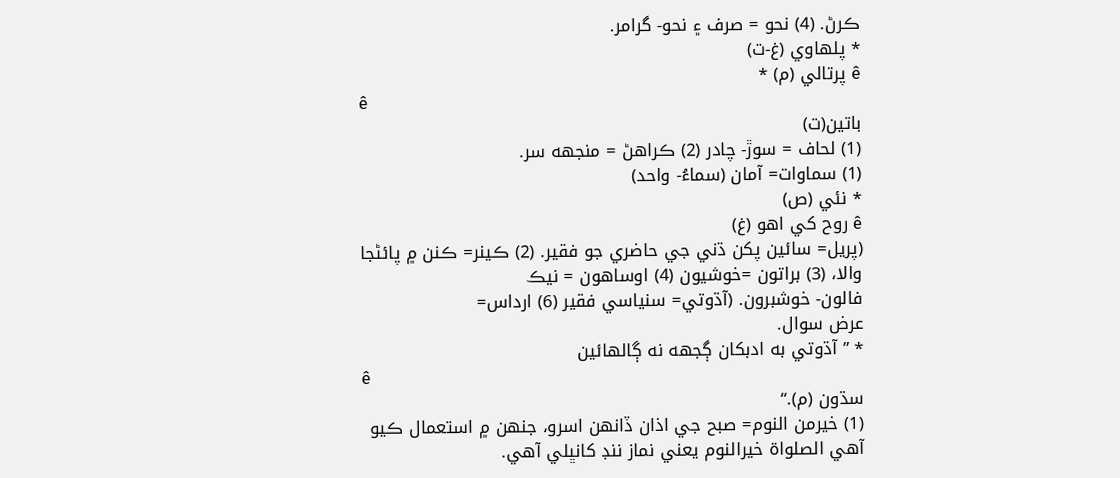ڪرڻ. (4) نحو = صرف ۽ نحو- گرامر.
* پلهاوي (غ-ت)
ê پرتالي (م) *
ê
باتين(ت)
(1) لحاف = سوڙ- چادر (2) ڪراهڻ = منجهه سر.
(1) سماوات= آمان (سماءُ- واحد)
* نئي (ص)
ê روح کي اهو (غ)
(پريل= سائين پکن ڌني جي حاضري جو فقير. (2) ڪينر= ڪنن ۾ پائڻجا
والا، (3) براتون =خوشيون (4) اوساهون = نيڪ
فالون- خوشبرون. (آڌوتي= سنياسي فقير (6) ارداس=
عرض سوال.
* ”آڌوتي به ادبکان ڳجهه نه ڳالهائين
ê
سڌون (م).“
(1) خيرمن النوم= صبح جي اذان ڏانهن اسرو، جنهن ۾ استعمال ڪيو
آهي الصلواة خيرالنوم يعني نماز ننڊ کانڀلي آهي.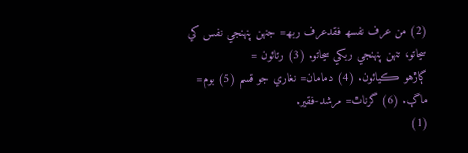(2) من عرف نفسھ فقدعرف ربھ= جنهن پنهنجي نفس کي
سڃاتو، تنهن پنهنجي ربکي سڃاتو. (3) رتائون =
ڳاڙهو ڪيائون. (4) دمامان= نغاري جو قسم (5) بوم=
ماڳ. (6) گرناٿ= مرشد-فقير.
(1)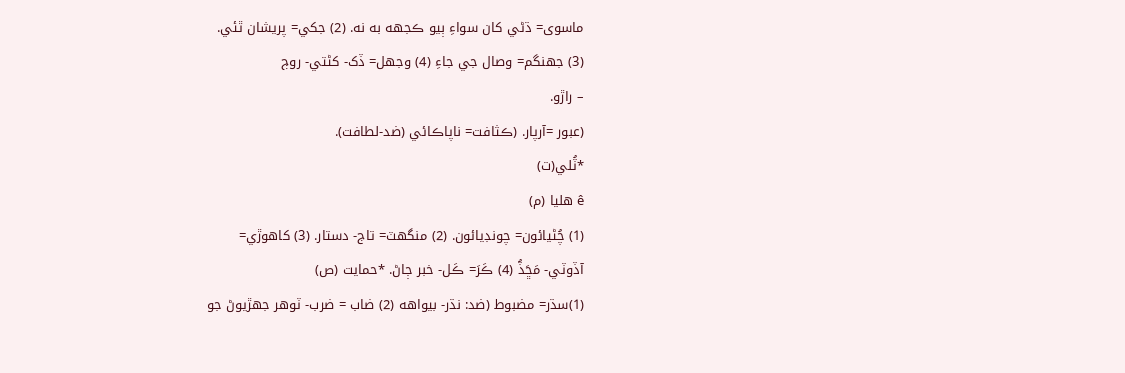ماسوى= ڌڻي کان سواءِ ٻيو ڪجهه به نه. (2) جکي= پريشان ٿئي.
(3) جهنگم= وصال جي جاءِ (4) وجهل= ڏک- کڻتي- روڄ
– راڙو.
(عبور =آرپار. (ڪثافت= ناپاڪائي (ضد-لطافت).
*ٽُلي(ت)
ê هليا (م)
(1) چُڻيائون= چونڊيائون. (2) منگهٽ= تاج- دستار. (3) کاهوڙي=
آڏوٽي- مَڇَڏُ (4) ڪَرَ= ڪَل- خبر ڄاڻ. *حمايت (ص)
(1)سڌر= مضبوط (ضد: نڌر- بيواهه (2) ضاب = ضرب- ٽوهر جهڙيوڻ جو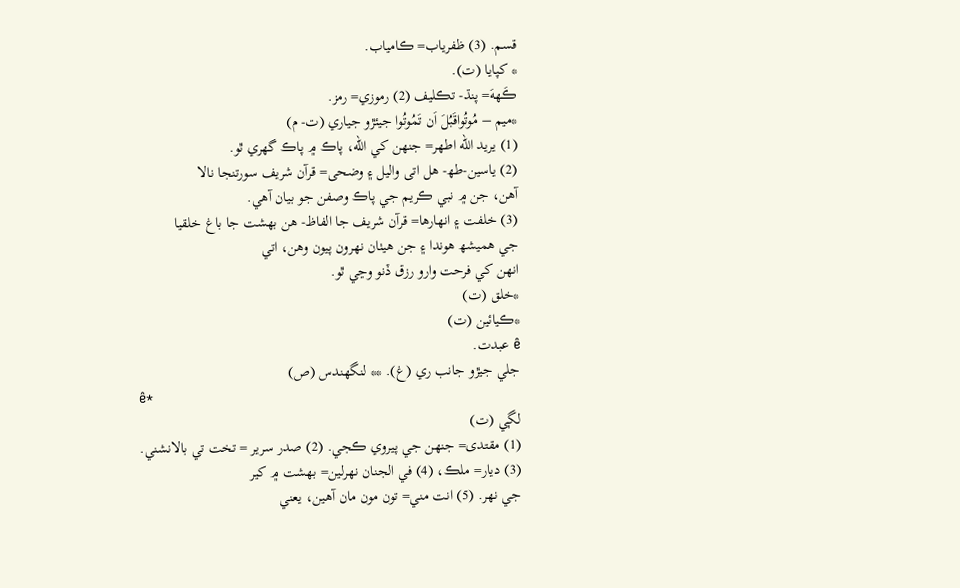قسم. (3) ظفرياب= ڪامياب.
* کپايا (ت).
ڪَههَ= پنڌ- تڪليف (2) رموزي= رمز.
*ميم – مُوتُواقَبُلَ اَن تَمُوتُوا جيئڙو جياري (ت- م)
(1) يريد الله اطهر= جنهن کي الله، پاڪ ۾ پاڪ گهري ٿو.
(2) ياسين-طھ- هل اتى واليل ۽ وضحى= قرآن شريف سورتنجا نالا
آهن، جن ۾ نبي ڪريم جي پاڪ وصفن جو بيان آهي.
(3) خلفت ۽ انهارها= قرآن شريف جا الفاظ- هن بهشت جا باغ خلقيا
جي هميشھ هوندا ۽ جن هيٺان نهرون پيون وهن، اتي
انهن کي فرحت وارو رزق ڏنو وڃي ٿو.
*خلق (ت)
*ڪيائين (ت)
ê عبدت.
جلي جيڙو جانب ري (غ). ** لنگهندس (ص)
ê*
لڳي (ت)
(1) مقتدى= جنهن جي پيروي ڪجي. (2) صدر سرير = تخت تي بالانشني.
(3) ديار= ملڪ، (4) في الجنان نهرلين= بهشت ۾ کير
جي نهر. (5) انت مني= تون مون مان آهين، يعني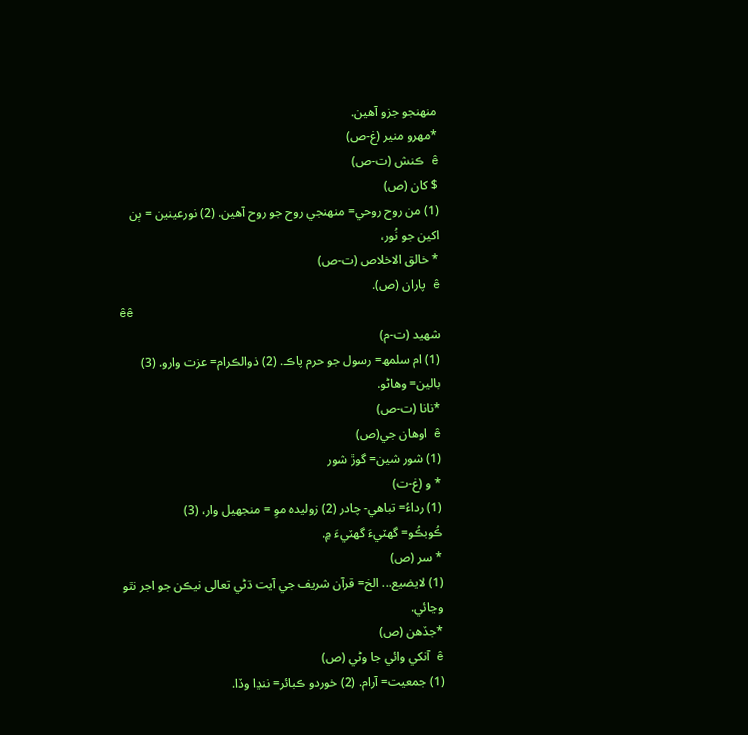منهنجو جزو آهين.
*مهرو منير (غ-ص)
ê ڪنش (ت-ص)
$ کان (ص)
(1) من روح روحي= منهنجي روح جو روح آهين. (2) نورعينين = ٻن
اکين جو نُور،
* خالق الاخلاص (ت-ص)
ê پاران (ص).
êê
شهيد (ت-م)
(1) ام سلمھ= رسول جو حرم پاڪ. (2) ذوالڪرام= عزت وارو. (3)
بالين= وهاڻو.
*نانا (ت-ص)
ê اوهان جي(ص)
(1) شور شين= گوڙ شور
* و (غ-ت)
(1) رداءُ= تباهي- چادر (2) زوليده موِ = منجهيل وار، (3)
ڪُوبڪُو= گهٽيءَ گهٽيءَ ۾.
* سر (ص)
(1) لايضيع... الخ= قرآن شريف جي آيت ڌڻي تعالى نيڪن جو اجر نٿو
وڃائي.
*جڏهن (ص)
ê آنکي وائي جا وڻي (ص)
(1) جمعيت= آرام. (2) خوردو ڪبائر= ننڍا وڏا.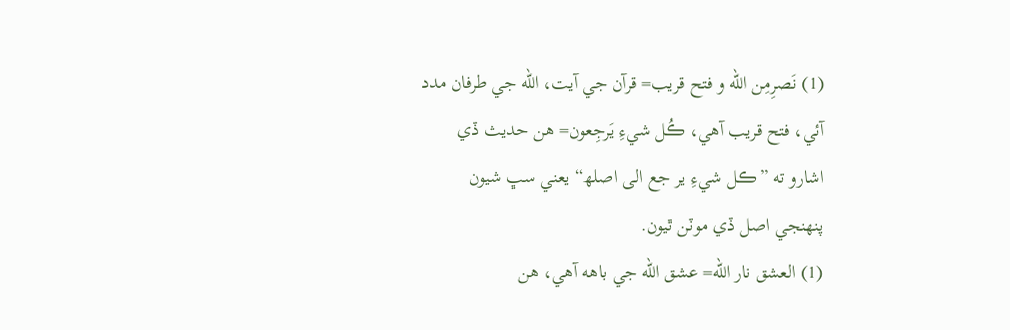(1) نَصرِمِن الله و فتح قريب= قرآن جي آيت، الله جي طرفان مدد
آئي، فتح قريب آهي، ڪُل شيءِ يَرجِعون= هن حديث ڏي
اشارو ته ”ڪل شيءِ ير جع الى اصلھ“ يعني سڀ شيون
پنهنجي اصل ڏي موٽن ٿيون.
(1) العشق نار الله= عشق الله جي باهه آهي، هن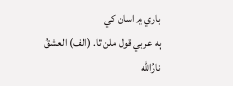باري ۾ اسان کي
ٻه عربي قول ملن ٿا. (الف) العشقُ نارُالله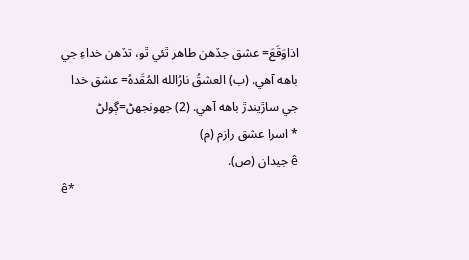اذاوَقَعَ= عشق جڏهن طاهر ٿئي ٿو، تڏهن خداءِ جي
باهه آهي. (ب) العشقُ نارُالله المُقَدهُ= عشق خدا
جي ساڙيندڙ باهه آهي. (2) جهونجهڻ=ڳولڻ
* اسرا عشق رازم (م)
ê جيدان (ص).
ê*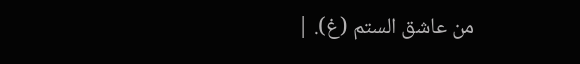من عاشق الستم (غ). |